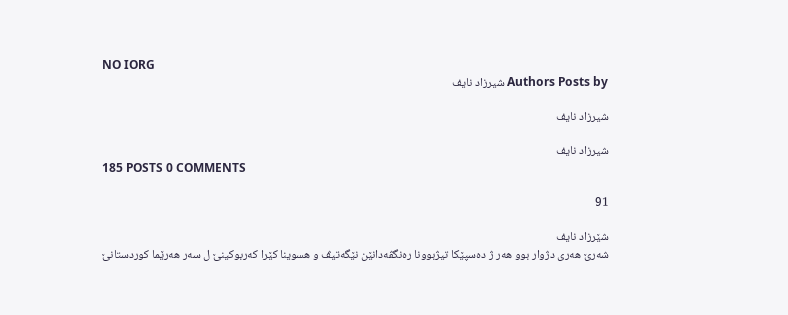NO IORG
Authors Posts by شیرزاد نایف

شیرزاد نایف

شیرزاد نایف
185 POSTS 0 COMMENTS

91

شێرزاد نایف
شه‌رێ هه‌رى دژوار بوو هه‌ر ژ ده‌سپێكا تیژبوونا ره‌نگڤه‌دانێن نێگه‌تیڤ و هسوینا كێرا كه‌ربوكینێ ل سه‌ر هه‌رێما كوردستانێ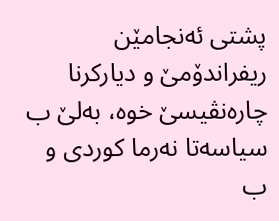پشتى ئه‌نجامێن ریفراندۆمێ و دیاركرنا چاره‌نڤیسێ خوه‌، به‌لێ ب سیاسه‌تا نه‌رما كوردى و ب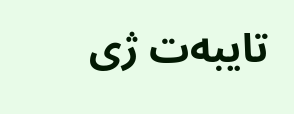تایبه‌ت ژى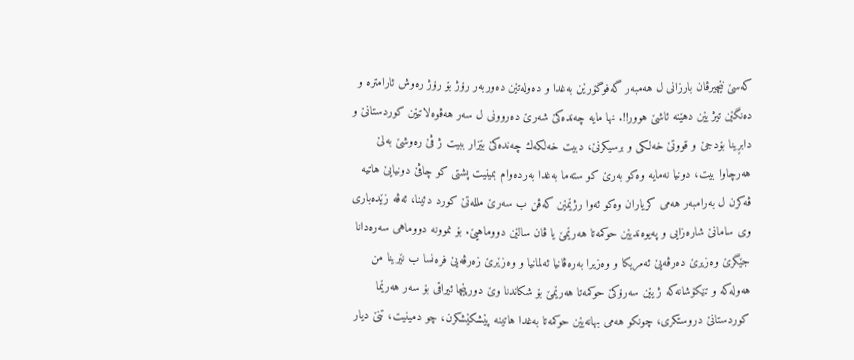كه‌سێ نێچیرڤان بارزانى ل هه‌مبه‌ر گه‌فوگۆرێن به‌غدا و ده‌وله‌تێن ده‌وربه‌ر رۆژ بۆ رۆژ ره‌وش ئارامتره‌ و ده‌نگێن تیژ یێن دهێنه‌ ئاشێ هوور!!. نها مایه‌ چه‌نده‌كێ شه‌رێ ده‌روونى ل سه‌ر هه‌ڤوه‌لاتیێن كوردستانێ و دابڕینا بۆدجێ و قووتێ خه‌لكى و برسیكرنێ، دبیت خه‌لكه‌ك چه‌نده‌كێ بێزار ببیت ژ ڤێ ره‌وشێ به‌لێ هه‌رچاوا بیت، دونیا نه‌مایه‌ وه‌كو به‌رێ كو سته‌ما به‌غدا به‌رده‌وام بمینیت پشتى كو چاڤێ دونیایێ هاتیه‌ ڤه‌كرن ل به‌رامبه‌ر هه‌مى كریاران وه‌كو ئه‌وا رژێمێن كه‌ڤن ب سه‌رێ ملله‌تێ كورد دئینا، ئه‌ڤه‌ زێده‌بارى وى سامانێ شاره‌زایى و په‌یوه‌ندیێن حوكمه‌تا هه‌رێمێ یا ڤان سالێن دووماهیێ. بۆ نموونه‌ دووماهى سه‌ره‌دانا جێگرێ وه‌زیرێ ده‌رڤه‌یێ ئه‌مریكا و وه‌زیرا به‌ره‌ڤانیا ئه‌لمانیا و وه‌زێرێ زه‌رڤه‌یێ فره‌نسا ب نێرینا من هه‌وله‌كه‌ و تێكۆشانه‌كه‌ ژ یێن سه‌رۆكێ حوكمه‌تا هه‌رێمێ بۆ شكاندنا وێ دورپێچا ئیراقی بۆ سه‌ر هه‌رێما كوردستانێ دروستكری، چونكو هه‌مى بهانه‌یێن حوكمه‌تا به‌غدا هاتینه‌ پێشكێشكرن، چو دمینیت، تنێ دیار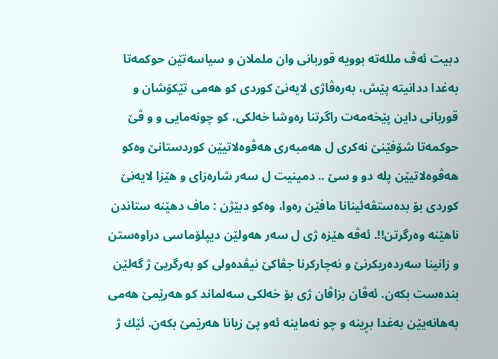دبیت ئه‌ڤ ملله‌ته‌ بوویه‌ قوربانى وان ململان و سیاسه‌تێن حوكمه‌تا به‌غدا ددانیته‌ پێش، به‌ره‌ڤاژى لایه‌نێ كوردى كو هه‌مى تێكۆشان و قوربانى داین پێخه‌مه‌ت راگرتنا ره‌وشا خه‌لكى، كو چونه‌مایى و و ڤێ حوكمه‌تا شۆفێنێ نه‌كرى ل هه‌مبه‌رى هه‌ڤوه‌لاتیێن كوردستانێ وه‌كو هه‌ڤوه‌لاتیێن پله‌ دو و سێ .. دمینیت ل سه‌ر شاره‌زاى و هێزا لایه‌نێ كوردى بۆ بده‌ستڤه‌ئینانا مافێن ره‌وا، وه‌كو دبێژن : ماف دهێنه‌ ستاندن ناهێنه‌ وه‌رگرتن!!. ئه‌ڤه‌ هێزه‌ ژى ل سه‌ر هه‌ولێن دیپلۆماسى دراوه‌ستن و زانینا سه‌رده‌ریكرنێ و نه‌چاركرنا جڤاكێ نیڤده‌ولى كو به‌رگریێ ژ گه‌لێن بنده‌ست بكه‌ن. ئه‌ڤان بزاڤان ژى بۆ خه‌لكى سه‌لماند كو هه‌رێمێ هه‌مى به‌هانه‌یێن به‌غدا بڕینه‌ و چو نه‌ماینه‌ ئه‌و پێ زیانا هه‌رێمێ بكه‌ن. ئێك ژ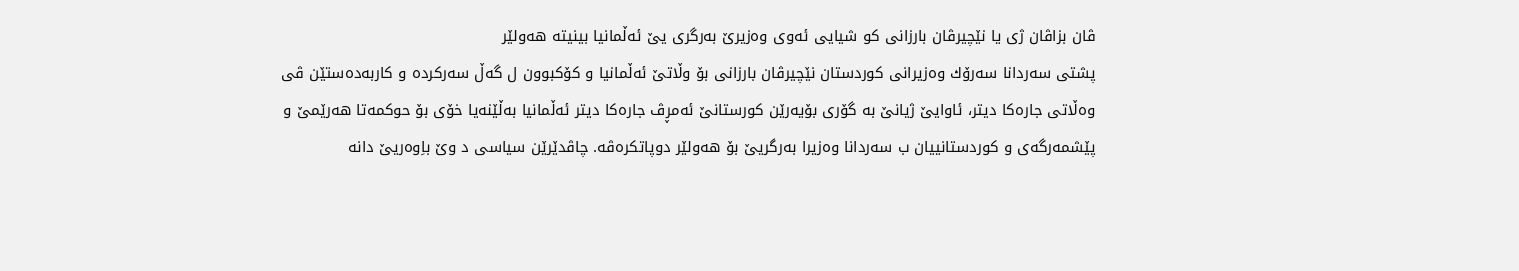ڤان بزاڤان ژى یا نێچیرڤان بارزانی كو شیایى ئه‌وى وه‌زیرێ به‌رگری یێ ئه‌ڵمانیا بینیته‌ هه‌ولێر
پشتى سه‌ردانا سه‌رۆك وه‌زیرانی كوردستان نێچیرڤان بارزانی بۆ وڵاتێ ئه‌ڵمانیا و كۆكبوون ل گه‌ڵ سه‌ركرده‌ و كاربه‌ده‌ستێن ڤى وه‌ڵاتى جاره‌كا دیتر، ئاوایێ ژیانێ به‌ گۆری بۆیه‌رێن كورستانێ ئه‌مڕڤ جاره‌كا دیتر ئه‌ڵمانیا به‌ڵێنه‌یا خۆی بۆ حوكمه‌تا هه‌رێمێ و پێشمه‌رگه‌ى و كوردستانییان ب سه‌ردانا وه‌زیرا به‌رگریێ بۆ هه‌ولێر دوپاتكره‌ڤه‌. چاڤدێرێن سیاسی د وێ باِوه‌ریێ دانه‌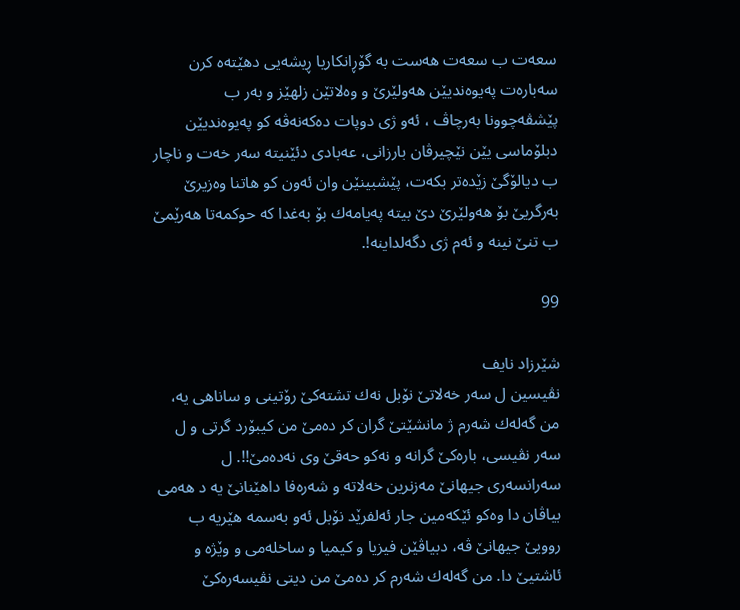سعه‌ت ب سعه‌ت هه‌ست به‌ گۆڕانكاریا ڕیشه‌یی دهێته‌ه‌ كرن سه‌باره‌ت په‌یوه‌ندیێن هه‌ولێرێ و وه‌لاتێن زلهێز و به‌ر ب پێشڤه‌چوونا به‌رچاڤ ، ئه‌و ژى دوپات ده‌كه‌نه‌ڤه‌ كو په‌یوه‌ندیێن دبلۆماسی یێن نێچیرڤان بارزانی، عه‌بادی دئێنیته‌ سه‌ر خه‌ت و ناچار ب دیالۆگێ زێده‌تر بكه‌ت، پێشبینێن وان ئه‌ون كو هاتنا وه‌زیرێ به‌رگریێ بۆ هه‌ولێرێ دێ بیته‌ په‌یامه‌ك بۆ به‌غدا كه‌ حوكمه‌تا هه‌رێمێ ب تنێ نینه‌ و ئه‌م ژى دگه‌لداینه‌!.

99

شێرزاد نایف
نڤیسین ل سه‌ر خه‌لاتێ نۆبل نه‌ك تشته‌كێ رۆتینى و ساناهى یه‌، من گه‌له‌ك شه‌رم ژ مانشێتێ گران كر ده‌مێ من كیبۆرد گرتى و ل سه‌ر نڤیسى، باره‌كێ گرانه‌ و نه‌كو حه‌قێ وى نه‌ده‌مێ!!. ل سه‌رانسه‌رى جیهانێ مه‌زنرین خه‌لاته‌ و شه‌ره‌فا داهێنانێ یه‌ د هه‌مى بیاڤان دا وه‌كو ئێكه‌مین جار ئه‌لفرێد نۆبل ئه‌و به‌سمه‌ هێریه‌ ب روویێ جیهانێ ڤه‌، دبیاڤێن فیزیا و كیمیا و ساخله‌مى و وێژه‌ و ئاشتیێ دا. من گه‌له‌ك شه‌رم كر ده‌مێ من دیتى نڤیسه‌ره‌كێ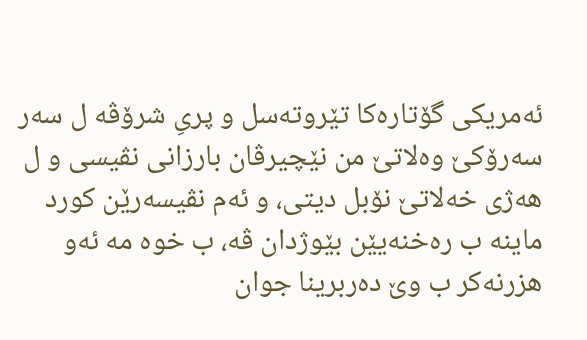ئه‌مریكى گۆتاره‌كا تێروته‌سل و پرىِ شرۆڤه‌ ل سه‌ر سه‌رۆكێ وه‌لاتێ من نێچیرڤان بارزانى نڤیسى و ل هه‌ژى خه‌لاتێ نۆبل دیتى، و ئه‌م نڤیسه‌رێن كورد ماینه‌ ب ره‌خنه‌یێن بێوژدان ڤه‌، ب خوه‌ مه‌ ئه‌و هزرنه‌كر ب وێ ده‌ربرینا جوان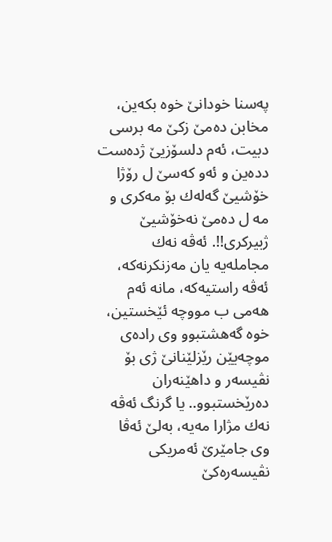په‌سنا خودانێ خوه‌ بكه‌ین، مخابن ده‌مێ زكێ مه‌ برسى دبیت، ئه‌م دلسۆزیێ ژده‌ست دده‌ین و ئه‌و كه‌سێ ل رۆژا خۆشیێ گه‌له‌ك بۆ مه‌كرى و مه‌ ل ده‌مێ نه‌خۆشیێ ژبیركرى!!. ئه‌ڤه‌ نه‌ك مجامله‌یه‌ یان مه‌زنكرنه‌كه‌، ئه‌ڤه‌ راستیه‌كه‌، مانه‌ ئه‌م هه‌مى ب مووچه‌ ئێخستین، خوه‌ گه‌هشتبوو وى راده‌ى موچه‌یێن رێزلێنانێ ژى بۆ نڤیسه‌ر و داهێنه‌ران ده‌رێخستبوو.. یا گرنگ ئه‌ڤه‌ نه‌ك مژارا مه‌یه‌، به‌لێ ئه‌ڤا وى جامێرێ ئه‌مریكى نڤیسه‌ره‌كێ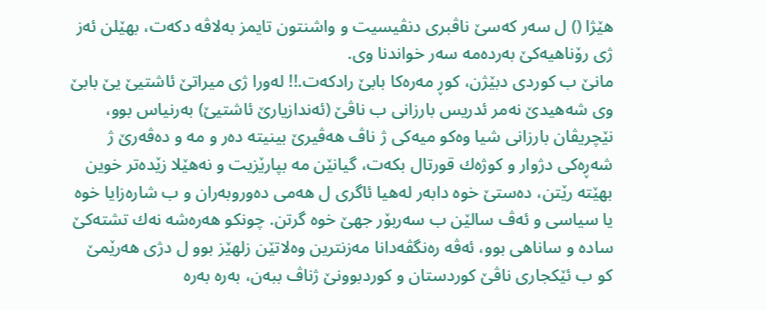هێژا () ل سه‌ر كه‌سێ ناڤبرى دنڤیسیت و واشنتون تایمز به‌لاڤه‌ دكه‌ت، بهێلن ئه‌ز ژى رۆناهیه‌كێ به‌رده‌مه‌ سه‌ر خواندنا وى.
مانێ ب كوردى دبێژن، كوڕ مه‌ره‌كا بابێ رادكه‌ت.!! له‌ورا ژى میراتێ ئاشتیێ یێ بابێ وى شه‌هیدێ نه‌مر ئدریس بارزانى ب ناڤێ (ئه‌ندازیارێ ئاشتیێ) به‌رنیاس بوو، نێچریڤان بارزانى شیا وه‌كو میه‌كى ژ ناڤ هه‌ڤیرێ بینیته‌ ده‌ر و مه‌ و ده‌ڤه‌رێ ژ شه‌ڕه‌كى دژوار و كوژه‌ك قورتال بكه‌ت، گیانێن مه‌ بپارێزیت و نه‌هێلا زێده‌تر خوین بهێته‌ رێتن، ده‌ستێ خوه‌ دابه‌ر له‌هیا ئاگرى ل هه‌مى ده‌وروبه‌ران و ب شاره‌زایا خوه‌ یا سیاسى و ئه‌ڤ سالێن ب سه‌ربۆر جهێ خوه‌ گرتن. چونكو هه‌ره‌شه‌ نه‌ك تشته‌كێ ساده‌ و ساناهى بوو، ئه‌ڤه‌ ره‌نگڤه‌دانا مه‌زنترین وه‌لاتێن زلهێز بوو ل دژى هه‌رێمێ كو ب ئێكجارى ناڤێ كوردستان و كوردبوونێ ژناڤ ببه‌ن، به‌ره‌ به‌ره‌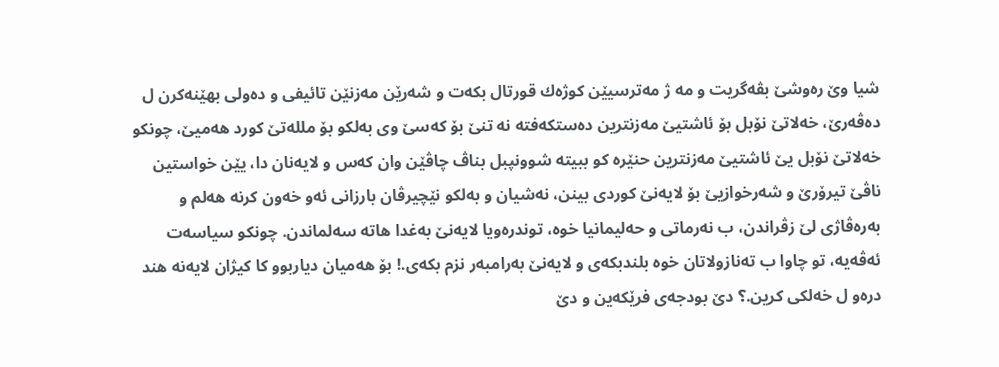شیا وێ ره‌وشێ بڤه‌گریت و مه‌ ژ مه‌ترسیێن كوژه‌ك قورتال بكه‌ت و شه‌رێن مه‌زنێن تائیفى و ده‌ولى بهێنه‌كرن ل ده‌ڤه‌رێ، خه‌لاتێ نۆبل بۆ ئاشتیێ مه‌زنترین ده‌ستكه‌فته‌ نه‌ تنێ بۆ كه‌سێ وى به‌لكو بۆ ملله‌تێ كورد هه‌میێ، چونكو خه‌لاتێ نۆبل یێ ئاشتیێ مه‌زنترین حنێره‌ كو ببیته‌ شوونپبل بناڤ چاڤێن وان كه‌س و لایه‌نان دا، یێن خواستین ناڤێ تیرۆرێ و شه‌رخوازیێ بۆ لایه‌نێ كوردى بینن، نه‌شیان و به‌لكو نێچیرڤان بارزانى ئه‌و خه‌ون كرنه‌ هه‌لم و به‌ره‌ڤاژى لێ زڤراندن، ب نه‌رماتى و حه‌لیمانیا خوه‌، توندره‌ویا لایه‌نێ به‌غدا هاته‌ سه‌لماندن. چونكو سیاسه‌ت ئه‌ڤه‌یه‌، تو چاوا ب ته‌نازولاتان خوه‌ بلندبكه‌ى و لایه‌نێ به‌رامبه‌ر نزم بكه‌ى.! بۆ هه‌میان دیاربوو كا كیژان لایه‌نه‌ هند دره‌و ل خه‌لكى كرین.؟ دێ بودجه‌ى فرێكه‌ین و دێ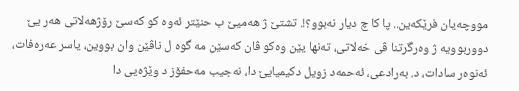مووچه‌یان فرێكه‌ین.. پا كا چ دیار نه‌بوو؟!. تشتێ ژ هه‌میێ ب حنێتر ئه‌وه‌ كو كه‌سێ رۆژهه‌لاتى هه‌ر یێ دووربوویه‌ ژ وه‌رگرتنا ڤى خه‌لاتى، ته‌نها یێن وه‌كو ڤان كه‌سێن مه‌ گوه ل ناڤێن وان بووین، یاسر عه‌ره‌فات، ئه‌نوه‌ر سادات، د. به‌رادعی، ئه‌حمه‌د زویل دكیمیایێ دا، نه‌جیب مه‌حفۆز د وێژه‌یى دا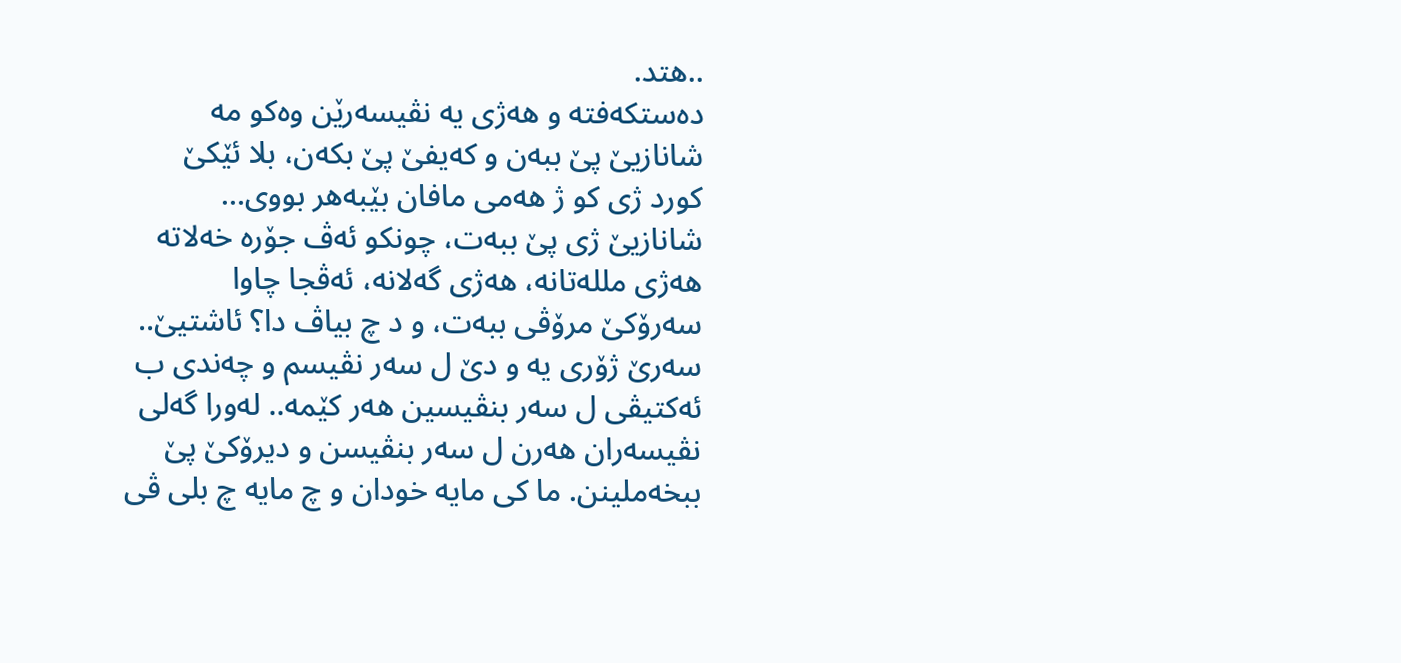..هتد.
ده‌ستكه‌فته‌ و هه‌ژى یه‌ نڤیسه‌رێن وه‌كو مه‌ شانازیێ پێ ببه‌ن و كه‌یفێ پێ بكه‌ن، بلا ئێكێ كورد ژى كو ژ هه‌مى مافان بێبه‌هر بووى… شانازیێ ژى پێ ببه‌ت، چونكو ئه‌ڤ جۆره‌ خه‌لاته‌ هه‌ژى ملله‌تانه‌، هه‌ژى گه‌لانه‌، ئه‌ڤجا چاوا سه‌رۆكێ مرۆڤى ببه‌ت، و د چ بیاڤ دا؟ ئاشتیێ.. سه‌رێ ژۆرى یه‌ و دێ ل سه‌ر نڤیسم و چه‌ندى ب ئه‌كتیڤى ل سه‌ر بنڤیسین هه‌ر كێمه‌.. له‌ورا گه‌لى نڤیسه‌ران هه‌رن ل سه‌ر بنڤیسن و دیرۆكێ پێ ببخه‌ملینن. ما كى مایه‌ خودان و چ مایه‌ چ بلى ڤى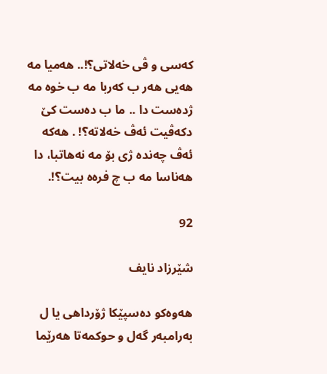كه‌سى و ڤى خه‌لاتى؟!.. هه‌میا مه‌ هه‌یى هه‌ر ب كه‌ربا مه‌ ب خوه‌ مه‌ ژده‌ست دا .. ما ب ده‌ست كێ دكه‌ڤیت ئه‌ڤ خه‌لاته‌؟! . هه‌كه‌ ئه‌ڤ چه‌نده‌ ژى بۆ مه‌ نه‌هاتبا، دا هه‌ناسا مه‌ ب چ فره‌ه بیت؟!.

92

شێرزاد نایف

هه‌وه‌كو ده‌سپێكا ژۆرداهی یا ل به‌رامبه‌ر گه‌ل و حوكمه‌تا هه‌رێما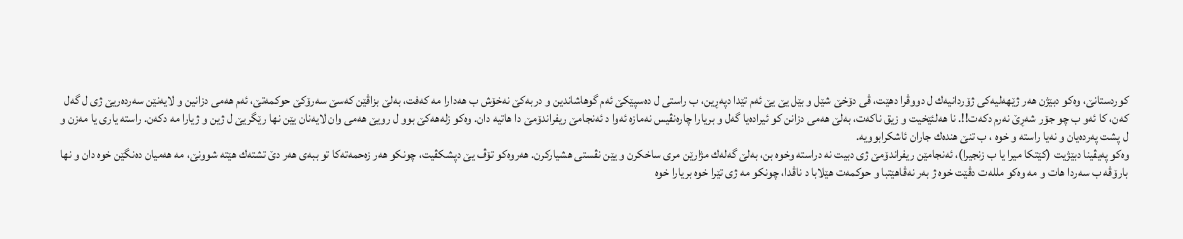كوردستانێ، وه‌كو دبێژن هه‌ر ژێهه‌لیه‌كى ژۆردانیه‌ك ل دووڤرا دهێت، ڤى دۆخێ شێل و بێل یێ یێ ئه‌م تێدا دپه‌ڕین، ب راستى ل ده‌سپێكێ ئه‌م گوهاشاندین و دربه‌كێ نه‌خۆش ب هه‌دارا مه‌ كه‌فت، به‌لێ بزاڤێن كه‌سێ سه‌رۆكێ حوكمه‌تێ، ئه‌م هه‌مى دزانین و لایه‌نێن سه‌رده‌ریێ ژى ل گه‌ل كه‌ن، كا ئه‌و ب چو جۆر شه‌ڕێ نه‌رم دكه‌ت!!. نا هه‌لئێخیت و زیق ناكه‌ت، به‌لێ هه‌مى دزانن كو ئیراده‌یا گه‌ل و بریارا چاره‌نڤیس نه‌مازه‌ ئه‌وا د ئه‌نجامێ ریفراندۆمێ دا هاتیه‌ دان. وه‌كو زله‌هه‌كێ بوو ل رویێ هه‌مى وان لایه‌نان یێن نها رێگریێ ل ژین و ژیارا مه‌ دكه‌ن. راسته‌ یارى یا مه‌زن و ل پشت په‌رده‌یان و نه‌یا راسته‌ و خوه‌ ، ب تنێ هنده‌ك جاران ئاشكرابوویه‌.
وه‌كو په‌یڤینا دبێژیت (كێتكا میرا یا ب زنجیرا)، ئه‌نجامێن ریفراندۆمێ ژى دبیت نه‌ دراسته‌ وخوه‌ بن، به‌لێ گه‌له‌ك مژارێن مری ساخكرن و یێن نڤستى هشیاركرن. هه‌روه‌كو تۆڤ یێ دپشكڤیت، چونكو هه‌ر زه‌حمه‌ته‌كا تو ببه‌ى هه‌ر دێ تشته‌ك هێته‌ شوونێ، مه‌ هه‌میان ده‌نگێن خوه‌ دان و نها بارۆڤه‌ ب سه‌ردا هات و مه‌ وه‌كو ملله‌ت دڤێت خوه‌ ژ به‌ر نه‌ڤاهێتبا و حوكمه‌ت هێلابا د ناڤدا، چونكو مه‌ ژى تێرا خوه‌ بریارا خوه‌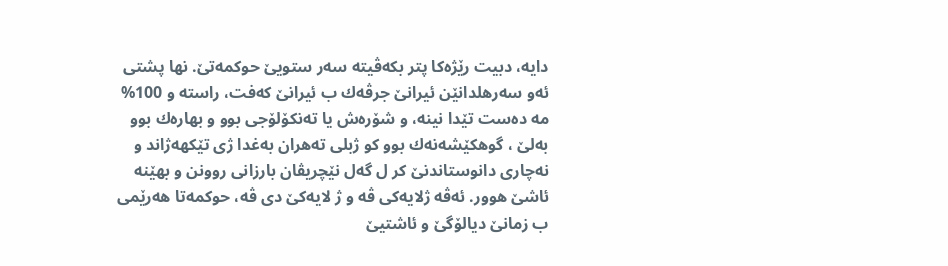دایه‌، دبیت رێژه‌كا پتر بكه‌ڤیته‌ سه‌ر ستویێ حوكمه‌تێ. نها پشتى ئه‌و سه‌رهلدانێن ئیرانێ جرڤه‌ك ب ئیرانێ كه‌فت، راسته‌ و 100% مه‌ ده‌ست تێدا نینه‌، و شۆره‌ش یا ته‌نكۆلۆجی بوو و بهاره‌ك بوو به‌لێ ، گوهكێشه‌نه‌ك بوو كو ژبلى ته‌هران به‌غدا ژى تێكهه‌ژاند و نه‌چارى دانوستاندنێ كر ل گه‌ل نێچریڤان بارزانى روونن و بهێنه‌ ئاشێ هوور. ئه‌ڤه‌ ژلایه‌كى ڤه‌ و ژ لایه‌كێ دى ڤه‌، حوكمه‌تا هه‌رێمى ب زمانێ دیالۆگێ و ئاشتیێ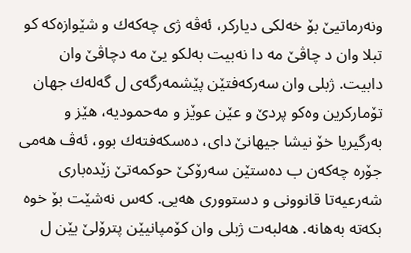ونه‌رماتیێ بۆ خه‌لكى دیاركر، ئه‌ڤه‌ ژى چه‌كه‌ك و شێوازه‌كه‌ كو تبلا وان د چاڤێ مه‌ دا نه‌بیت به‌لكو یێ مه‌ دچاڤێ وان دابیت. ژبلى وان سه‌ركه‌فتێن پێشمه‌رگه‌ى ل گه‌له‌ك جهان تۆماركرین وه‌كو پردێ و عێن عوێز و مه‌حمودیه‌، هێز و به‌رگیریا خۆ نیشا جیهانێ داى، ده‌سكه‌فته‌ك بوو، ئه‌ڤ هه‌مى جۆره‌ چه‌كه‌ن ب ده‌ستێن سه‌رۆكێ حوكمه‌تێ زێده‌بارى شه‌رعیه‌تا قانوونى و دستوورى هه‌یى. كه‌س نه‌شێت بۆ خوه‌ بكه‌ته‌ به‌هانه‌. هه‌لبه‌ت ژبلى وان كۆمپانیێن پترۆلێ یێن ل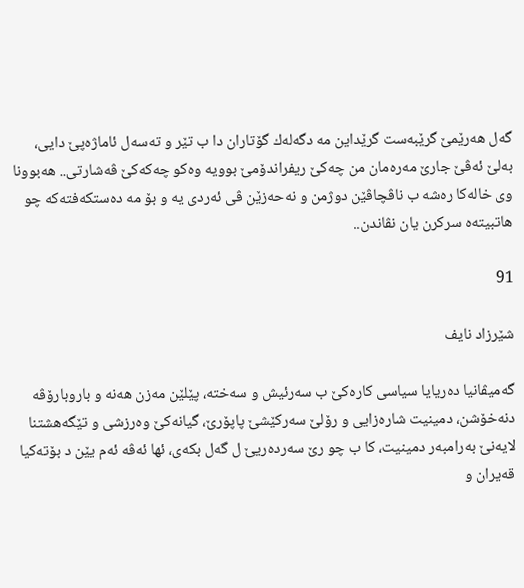گه‌ل هه‌رێمێ گرێبه‌ست گرێداین مه‌ دگه‌له‌ك گۆتاران دا ب تێر و ته‌سه‌ل ئاماژه‌پێ دایى، به‌لێ ئه‌ڤێ جارێ مه‌ره‌مان من چه‌كێ ریفراندۆمێ بوویه‌ وه‌كو چه‌كه‌كێ ڤه‌شارتى.. هه‌بوونا وى خاله‌كا ره‌شه‌ ب ناڤچاڤێن دوژمن و نه‌حه‌زێن ڤى ئه‌ردى یه‌ و بۆ مه‌ ده‌ستكه‌فته‌كه‌ چو هاتبیته‌ه‌ سركرن یان نڤاندن..

91

شێرزاد نایف

گه‌میڤانیا ده‌ریایا سیاسى كاره‌كێ ب سه‌رئیش و سه‌خته‌، پێلێن مه‌زن هه‌نه‌ و باروبارۆڤه‌ دنه‌خۆشن، دمینیت شاره‌زایى و رۆلێ سه‌ركێشێ پاپۆرێ، گیانه‌كێ وه‌رزشى و تێگه‌هشتنا لایه‌نێ به‌رامبه‌ر دمینیت، كا ب چو رێ سه‌رده‌ریێ ل گه‌ل بكه‌ى، ئها ئه‌ڤه‌ ئه‌م یێن د بۆته‌كیا قه‌یران و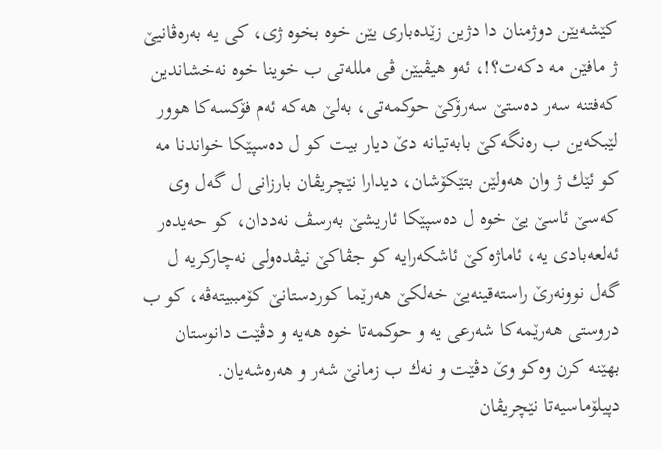كێشه‌یێن دوژمنان دا دژین زێده‌بارى یێن خوه‌ بخوه‌ ژى، كى یه‌ به‌ره‌ڤانیێ ژ مافێن مه‌ دكه‌ت؟!، ئه‌و هیڤیێن ڤى ملله‌تى ب خوینا خوه‌ نه‌خشاندین كه‌فتنه‌ سه‌ر ده‌ستێ سه‌رۆكێ حوكمه‌تى، به‌لێ هه‌كه‌ ئه‌م فۆكسه‌كا هوور لێبكه‌ین ب ره‌نگه‌كێ بابه‌تیانه‌ دێ دیار بیت كو ل ده‌سپێكا خواندنا مه‌ كو ئێك ژ وان هه‌ولێن بتێكۆشان، دیدارا نێچریڤان بارزانى ل گه‌ل وى كه‌سێ ئاسێ یێ خوه‌ ل ده‌سپێكا ئاریشێ به‌رسڤ نه‌ددان، كو حه‌یده‌ر ئه‌لعه‌بادى یه‌، ئاماژه‌كێ ئاشكه‌رایه‌ كو جڤاكێ نیڤده‌ولى نه‌چاركریه‌ ل گه‌ل نوونه‌رێ راسته‌قینه‌یێ خه‌لكێ هه‌رێما كوردستانێ كۆمببیته‌ڤه‌، كو ب دروستى هه‌رێمه‌كا شه‌رعى یه‌ و حوكمه‌تا خوه‌ هه‌یه‌ و دڤێت دانوستان بهێنه‌ كرن وه‌كو وێ دڤێت و نه‌ك ب زمانێ شه‌ر و هه‌ره‌شه‌یان. دپیلۆماسیه‌تا نێچریڤان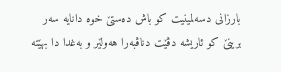بارزانى دسه‌لمینیت كو باش ده‌ستێ خوه‌ دانایه‌ سه‌ر برینێ كو ئاریشه‌ دڤێت دناڤبه‌را هه‌ولێر و به‌غدا دا بهێته‌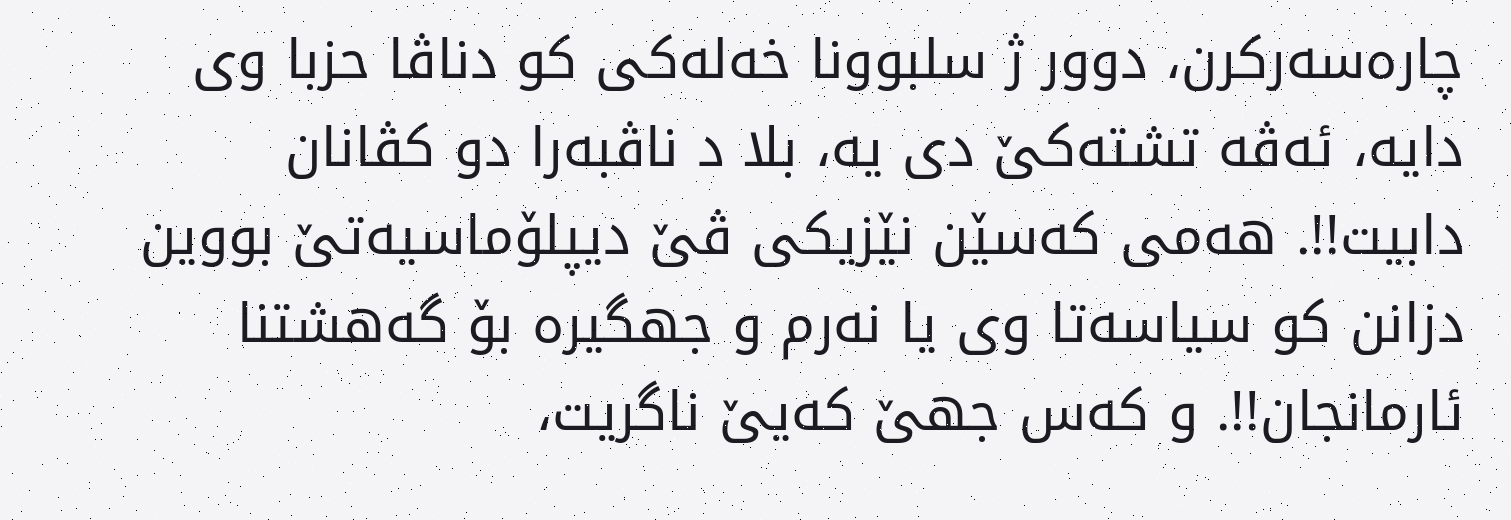چاره‌سه‌ركرن، دوور ژ سلبوونا خه‌له‌كى كو دناڤا حزبا وى دایه‌، ئه‌ڤه‌ تشته‌كێ دى یه‌، بلا د ناڤبه‌را دو كڤانان دابیت!!. هه‌مى كه‌سێن نێزیكى ڤێ دیپلۆماسیه‌تێ بووین دزانن كو سیاسه‌تا وى یا نه‌رم و جهگیره‌ بۆ گه‌هشتنا ئارمانجان!!. و كه‌س جهێ كه‌یێ ناگریت،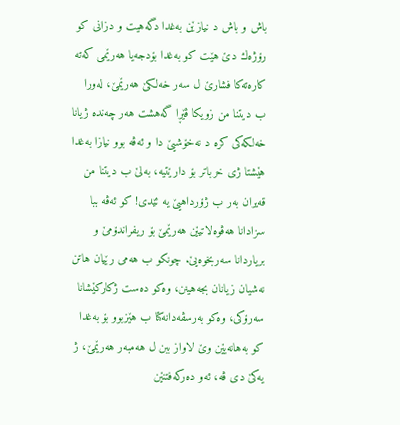باش و باش د نیازێن به‌غدا دگه‌هیت و دزانى كو رۆژه‌ك دێ هێت كو به‌غدا بۆدجه‌یا هه‌رێمى كه‌ته‌ كاره‌ته‌كا فشارێ ل سه‌ر خه‌لكێ هه‌رێمێ، له‌ورا ب دیتنا من زویكا ڤێڕا گه‌هشت هه‌ر چه‌نده‌ ژیانا خه‌لكه‌كى كره‌ د نه‌خۆشیێ دا و ئه‌ڤه‌ بوو نیازا به‌غدا هێشتا ژى خرباتر بۆ دارێتیه‌، به‌لێ ب دیتنا من قه‌یران به‌ر ب ژۆرداهیێ یه‌ ئێدى! كو ئه‌ڤه‌ ببا سزادانا هه‌ڤوه‌لاتیێن هه‌رێمێ بۆ ریفراندۆمێ و بریاردانا سه‌ربخوه‌یێ. چونكو ب هه‌مى رێیان هاتن نه‌شیان زیانان بجه‌هینن، وه‌كو ده‌ست ژكاركێشانا سه‌رۆكى، وه‌كو به‌رسڤه‌دانه‌كتا ب هێزبوو بۆ به‌غدا كو به‌هانه‌یێن وێ لاواز ببن ل هه‌مبه‌ر هه‌رێمێ، ژ یه‌كێ دى ڤه‌، ئه‌و ده‌ركه‌فتنێن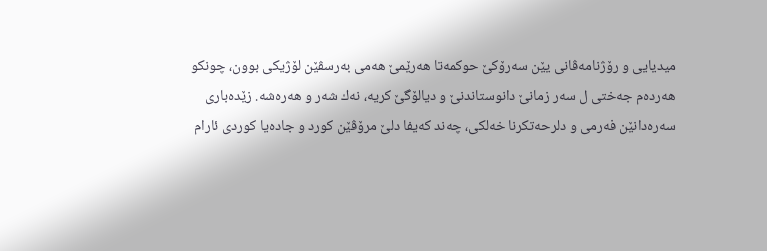میدیایى و رۆژنامه‌ڤانى یێن سه‌رۆكێ حوكمه‌تا هه‌رێمێ هه‌مى به‌رسڤێن لۆژیكى بوون، چونكو هه‌رده‌م جه‌ختى ل سه‌ر زمانێ دانوستاندنێ و دیالۆگێ كریه‌، نه‌ك شه‌ر و هه‌ره‌شه‌. زێده‌بارى سه‌ره‌دانێن فه‌رمى و دلرحه‌تكرنا خه‌لكى، چه‌ند كه‌یفا دلێ مرۆڤێن كورد و جاده‌یا كوردى ئارام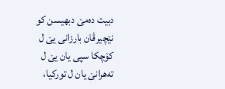دبیت ده‌مێ دبهیسن كو نێچیرڤان بارزانى یێ ل كۆچكا سپى یان یێ ل ته‌هرانێ یان ل توركیا،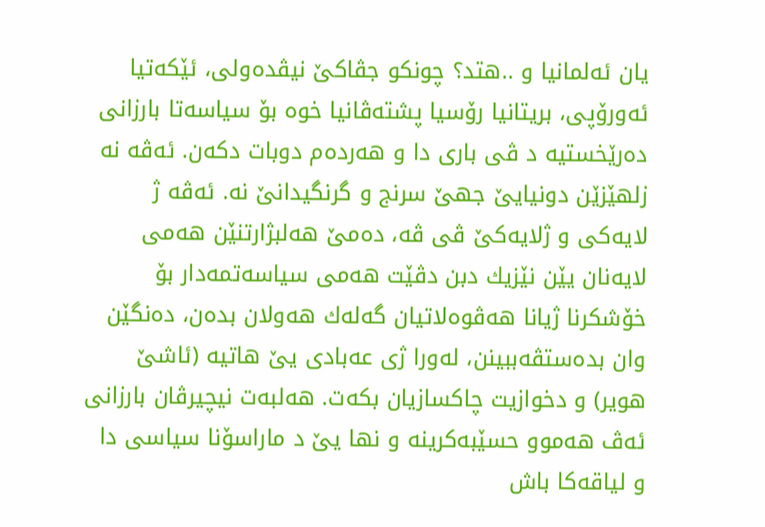یان ئه‌لمانیا و ..هتد؟ چونكو جڤاكێ نیڤده‌ولى، ئێكه‌تیا ئه‌ورۆپى، بریتانیا رۆسیا پشته‌ڤانیا خوه‌ بۆ سیاسه‌تا بارزانى ده‌رێخستیه‌ د ڤى بارى دا و هه‌رده‌م دوبات دكه‌ن. ئه‌ڤه‌ نه‌ زلهێزێن دونیایێ جهێ سرنج و گرنگیدانێ نه‌. ئه‌ڤه‌ ژ لایه‌كى و ژلایه‌كێ ڤى ڤه‌، ده‌مێ هه‌لبژارتنێن هه‌مى لایه‌نان یێن نێزیك دبن دڤێت هه‌مى سیاسه‌تمه‌دار بۆ خۆشكرنا ژیانا هه‌ڤوه‌لاتیان گه‌له‌ك هه‌ولان بده‌ن، ده‌نگێن وان بده‌ستڤه‌ببینن، له‌ورا ژى عه‌بادى یێ هاتیه‌ (ئاشێ هویر) و دخوازیت چاكسازیان بكه‌ت. هه‌لبه‌ت نیچیرڤان بارزانى ئه‌ڤ هه‌موو حسێبه‌كرینه‌ و نها یێ د ماراسۆنا سیاسى دا و لیاقه‌كا باش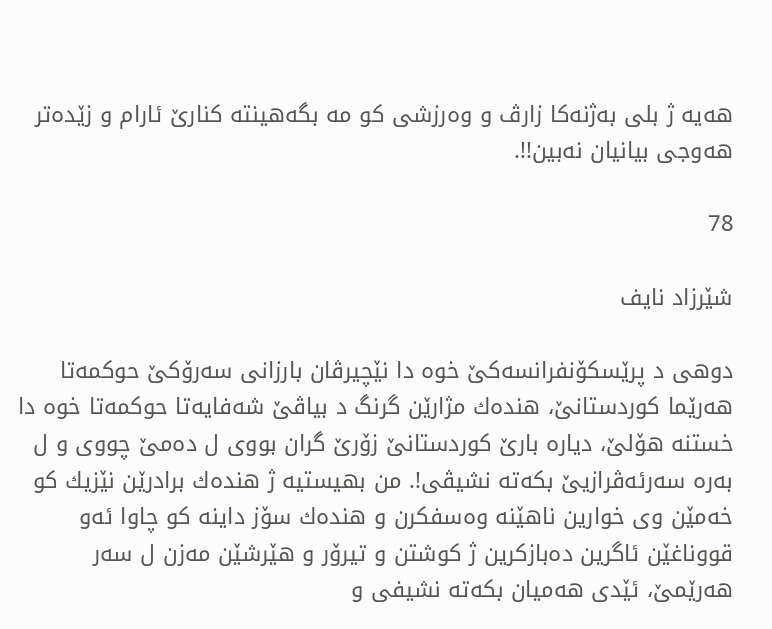هه‌یه‌ ژ بلى به‌ژنه‌كا زارڤ و وه‌رزشى كو مه‌ بگه‌هینته‌ كنارێ ئارام و زێده‌تر هه‌وجى بیانیان نه‌بین!!.

78

شێرزاد نایف

دوهی د پرێسكۆنفرانسه‌كێ خوه‌ دا نێچیرڤان بارزانی سه‌رۆكێ حوكمه‌تا هه‌رێما كوردستانێ، هنده‌ك مژارێن گرنگ د بیاڤێ شه‌فایه‌تا حوكمه‌تا خوه‌ دا خستنه‌ هۆلێ، دیاره‌ بارێ كوردستانێ زۆرێ گران بووی ل ده‌مێ چووی و ل به‌ره‌ سه‌رئه‌ڤرازیێ بكه‌ته‌ نشیڤی!. من بهیستیه‌ ژ هنده‌ك برادرێن نێزیك كو خه‌مێن وی خوارین ناهێنه‌ وه‌سفكرن و هنده‌ك سۆز داینه‌ كو چاوا ئه‌و قووناغێن ئاگرین ده‌بازكرین ژ كوشتن و تیرۆر و هێرشێن مه‌زن ل سه‌ر هه‌رێمێ، ئێدی هه‌میان بكه‌ته‌ نشیفی و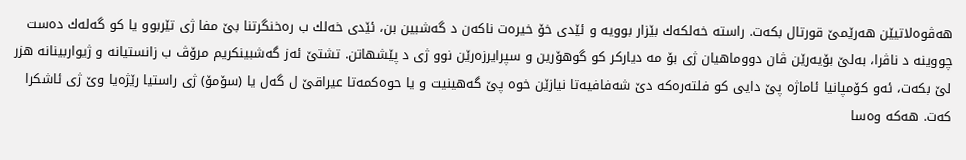هه‌ڤوه‌لاتیێن هه‌رێمێ قورتال بكه‌ت. راسته‌ خه‌لكه‌ك بێزار بوویه‌ و ئێدی خۆ خیره‌ت ناكه‌ن د گه‌شبین بن، ئێدی خه‌لك ب ره‌خنگرتنا بێ مفا ژی تێربوو یا كو گه‌له‌ك ده‌ست چووینه‌ د ناڤرا، به‌لێ بۆیه‌رێن ڤان دووماهیان ژی بۆ مه‌ دیاركر كو گوهۆرین و سپرایرزه‌رێن نوو ژی د پێشهاتن. تشتێ ئه‌ز گه‌شبینكریم مرۆڤ ب زانستیانه‌ و ژیواربینانه‌ هزر لێ بكه‌ت، ئه‌و كۆمپانیا ئاماژه‌ پێ دایی كو فلته‌ره‌كه‌ دێ شه‌فافیه‌تا نیازێن خوه‌ پێ گه‌هینیت و یا حوه‌كمه‌تا عیراقێ ل گه‌ل یا (سۆمۆ) ژی راستیا رێژه‌یا وێ ژی ئاشكرا كه‌ت. هه‌كه‌ وه‌سا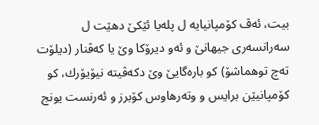بیت، ئه‌ڤ كۆمپانیایه‌ ل پله‌یا ئێكێ دهێت ل سه‌رانسه‌ری جیهانێ و ئه‌و دیرۆكا وێ یا كه‌ڤنار (دیلۆت ته‌چ توهماشۆ) كو باره‌گایێ وێ دكه‌ڤیته‌ نیۆیۆرك، كو كۆمپانیێن برایس و وته‌رهاوس كۆبرز و ئه‌رنست یونج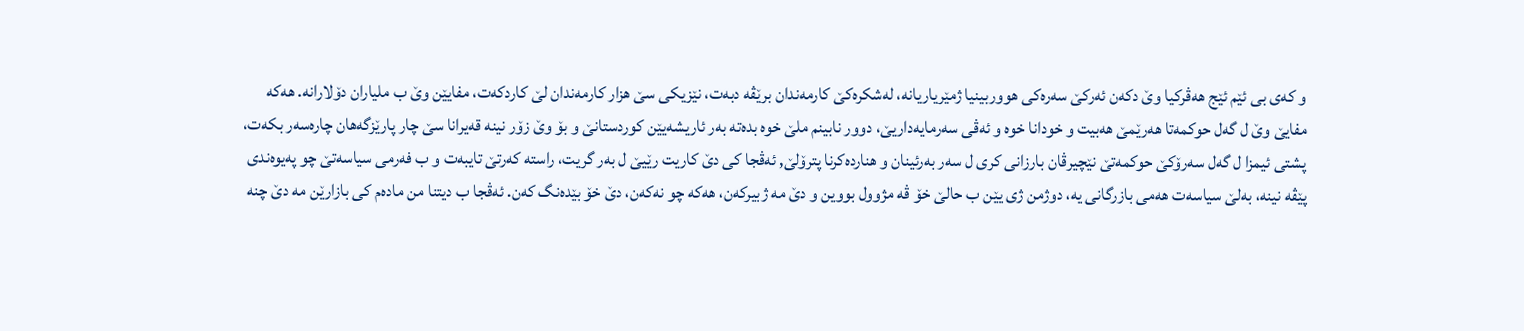و كه‌ی بی ئێم ئێج هه‌ڤركیا وێ دكه‌ن ئه‌ركێ سه‌ره‌كی هووربینیا ژمێریاریانه‌، له‌شكره‌كێ كارمه‌ندان برێڤه‌ دبه‌ت، نێزیكی سێ هزار كارمه‌ندان لێ كاردكه‌ت، مفایێن وێ ب ملیاران دۆلارانه‌. هه‌كه‌ مفایێ وێ ل گه‌ل حوكمه‌تا هه‌رێمێ هه‌بیت و خودانا خوه‌ و ئه‌ڤی سه‌رمایه‌داریێ، دوور نابینم ملێ خوه‌ بده‌ته‌ به‌ر ئاریشه‌یێن كوردستانێ و بۆ وێ زۆر نینه‌ قه‌یرانا سێ چار پارێزگه‌هان چاره‌سه‌ر بكه‌ت، پشتی ئیمزا ل گه‌ل سه‌رۆكێ حوكمه‌تێ نێچیرڤان بارزانی كری ل سه‌ر به‌رئینان و هنارده‌كرنا پترۆلێ, ئه‌ڤجا كی دێ كاریت رێیێ ل به‌ر گریت، راسته‌ كه‌رتێ تایبه‌ت و ب فه‌رمی سیاسه‌تێ چو په‌یوه‌ندی پێڤه‌ نینه‌، به‌لێ سیاسه‌ت هه‌می بازرگانی یه‌، دوژمن ژی یێن ب حالێ خۆ ڤه‌ مژوول بووین و دێ مه‌ ژبیركه‌ن، هه‌كه‌ چو نه‌كه‌ن، دێ خۆ بێده‌نگ كه‌ن. ئه‌ڤجا ب دیتنا من ماده‌م كی بازارێن مه‌ دێ چنه‌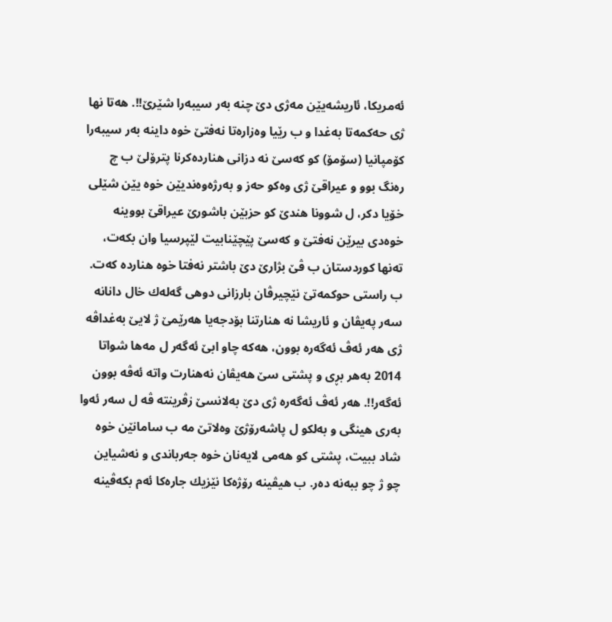ئه‌مریكا، ئاریشه‌یێن مه‌ژی دێ چنه‌ به‌ر سیبه‌را شێرێ!!. هه‌تا نها ژی حه‌كمه‌تا به‌غدا و ب رێیا وه‌زاره‌تا نه‌فتێ خوه‌ داینه‌ به‌ر سیبه‌را كۆمپانیا (سۆمۆ) كو كه‌سێ نه‌ دزانی هنارده‌كرنا پترۆلێ ب چ ره‌نگ بوو و عیراقێ ژی وه‌كو حه‌ز و به‌رژه‌وه‌ندیێن خوه‌ یێن شێلی خۆیا دكر، ل شوونا هندێ كو حزبێن باشورێ عیراقێ بووینه‌ خوه‌دی بیرێن نه‌فتێ و كه‌سێ پێچێنابیت لێپرسیا وان بكه‌ت، ته‌نها كوردستان ب ڤێ بژارێ دێ باشتر نه‌فتا خوه‌ هنارده‌ كه‌ت. ب راستی حوكمه‌تێ نێچیرڤان بارزانی دوهی گه‌له‌ك خال دانانه‌ سه‌ر په‌یڤان و ئاریشا نه‌ هنارتنا بۆدجه‌یا هه‌رێمێ ژ لایێ به‌غداڤه‌ ژی هه‌ر ئه‌ڤ ئه‌گه‌ره‌ بوون، هه‌كه‌ چاو ابێ ئه‌گه‌ر ل مه‌ها شواتا 2014 به‌هر بڕی و پشتی سێ هه‌یڤان نه‌هنارت واته‌ ئه‌ڤه‌ بوون ئه‌گه‌ر!!. هه‌ر ئه‌ڤ ئه‌گه‌ره‌ ژی دێ به‌لانسێ زڤرینته‌ ڤه‌ ل سه‌ر ئه‌وا به‌ری هینگی و به‌لكو ل پاشه‌رۆژێ وه‌لاتێ مه‌ ب سامانێن خوه‌ شاد ببیت، پشتی كو هه‌می لایه‌نان خوه‌ جه‌رباندی و نه‌شیاین چو ژ چو ببه‌نه‌ ده‌ر. ب هیڤینه‌ رۆژه‌كا نێزیك جاره‌كا ئه‌م بكه‌ڤینه‌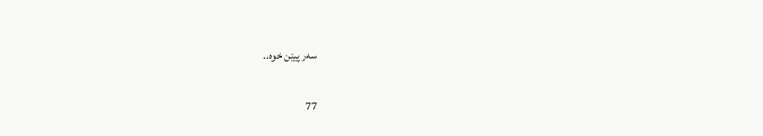سه‌ر پیێن خوه‌..

77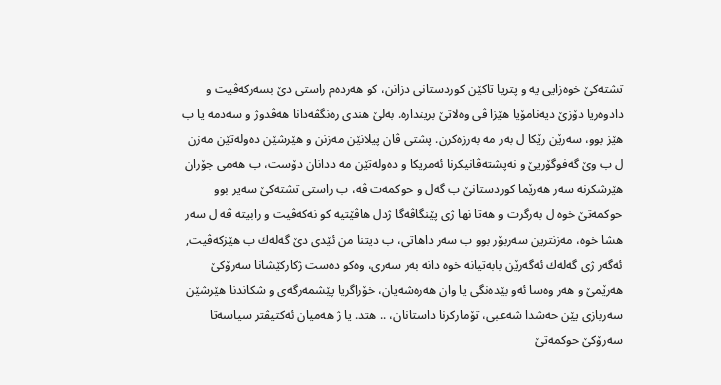تشته‌كێ‌ خوه‌زایی یه‌ و پتریا تاكێن كوردستانی دزانن، كو هه‌رده‌م راستی دێ‌ بسه‌ركه‌ڤیت و دادوه‌ریا دۆزێ‌ دیه‌نامۆیا هێزا ڤی وه‌لاتێ‌ برینداره‌. به‌لێ‌ هندی ره‌نگڤه‌دانا هه‌ڤدوژ و سه‌دمه‌ یا ب هێز بوو، سه‌رێن رێكا ل به‌ر مه‌ به‌رزه‌كرن. پشتی ڤان پیلانێن مه‌زنن و هێرشێن ده‌وله‌تێن مه‌زن ل ب وێ‌ گه‌فوگۆریێ‌ و نه‌پشته‌ڤانیكرنا ئه‌مریكا و ده‌وله‌تێن مه‌ ددانان دۆست، ب هه‌می جۆران هێرشكرنه‌ سه‌ر هه‌رێما كوردستانێ‌ ب گه‌ل و حوكمه‌ت ڤه‌، ب راستی تشته‌كێ‌ سه‌یر بوو حوكمه‌تێ‌ خوه‌ ل به‌رگرت و هه‌تا نها ژی پێنگاڤه‌گا ژدل هاڤێتیه‌ كو نه‌كه‌ڤیت و رابیته‌ ڤه‌ ل سه‌ر هشا خوه‌، مه‌زنترین سه‌ربۆر بوو ب سه‌ر داهاتی، ب دیتنا من ئێدی دێ‌ گه‌له‌ك ب هێزكه‌ڤیت, ئه‌گه‌ر ژی گه‌له‌ك ئه‌گه‌رێن بابه‌تیانه‌ خوه‌ دانه‌ به‌ر سه‌ری، وه‌كو ده‌ست ژكاركێشانا سه‌رۆكێ‌ هه‌رێمێ‌ و هه‌ر وه‌سا ئه‌و بێده‌نگی یا وان هه‌ره‌شه‌یان، خۆراگریا پێشمه‌رگه‌ی و شكاندنا هێرشێن سه‌ربازی یێن حه‌شدا شه‌عبی، تۆماركرنا داستانان، .. هتد. یا ژ هه‌میان ئه‌كتیڤتر سیاسه‌تا سه‌رۆكێ‌ حوكمه‌تێ‌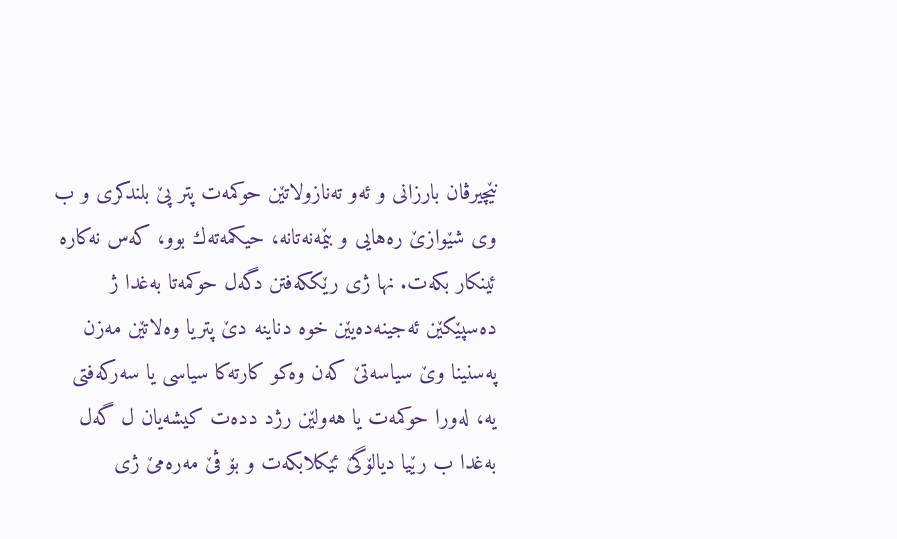نێچیرڤان بارزانی و ئه‌و ته‌نازولاتێن حوكمه‌ت پتر پێ‌ بلندكری و ب وی شێوازێ‌ ره‌هایی و بێمه‌نه‌تانه‌، حیكمه‌ته‌ك بوو، كه‌س نه‌كاره‌ ئینكار بكه‌ت. نها ژی رێككه‌فتن دگه‌ل حوكمه‌تا به‌غدا ژ ده‌سپێكێن ئه‌جینه‌ده‌یێن خوه‌ دناینه‌ دێ‌ پتریا وه‌لاتێن مه‌زن په‌سنینا وێ‌ سیاسه‌تێ‌ كه‌ن وه‌كو كارته‌كا سیاسی یا سه‌ركه‌فتی یه‌، له‌ورا حوكمه‌ت یا هه‌ولێن رژد دده‌ت كیشه‌یان ل گه‌ل به‌غدا ب رێیا دیالۆگێ‌ ئێكلابكه‌ت و بۆ ڤێ‌ مه‌ره‌مێ‌ ژی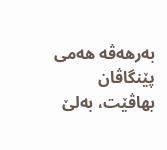به‌رهه‌ڤه‌ هه‌می پێنگاڤان بهاڤێت، به‌لێ‌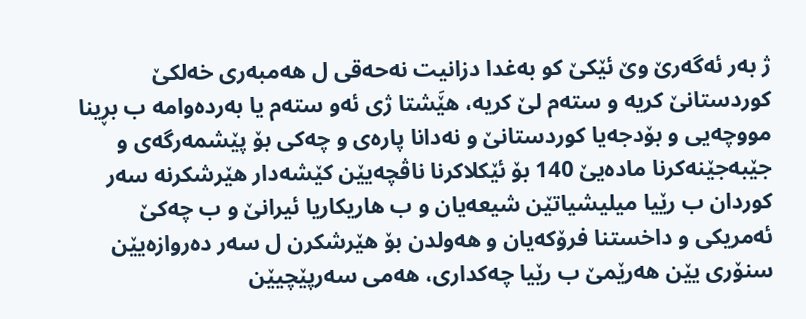ژ به‌ر ئه‌گه‌رێ‌ وێ‌ ئێكێ‌ كو به‌غدا دزانیت نه‌حه‌قی ل هه‌مبه‌ری خه‌لكێ‌ كوردستانێ‌ كریه‌ و سته‌م لێ‌ كریه‌، هێَشتا ژی ئه‌و سته‌م یا به‌رده‌وامه‌ ب بڕینا مووچه‌یی و بۆدجه‌یا كوردستانێ‌ و نه‌دانا پاره‌ی و چه‌كی بۆ پێشمه‌رگه‌ی و جێبه‌جێنه‌كرنا ماده‌یێ‌ 140 بۆ ئێكلاكرنا ناڤچه‌یێن كێشه‌دار هێرشكرنه‌ سه‌ر كوردان ب رێیا میلیشیاتێن شیعه‌یان و ب هاریكاریا ئیرانێ‌ و ب چه‌كێ‌ ئه‌مریكی و داخستنا فرۆكه‌یان و هه‌ولدن بۆ هێرشكرن ل سه‌ر ده‌روازه‌یێن سنۆری یێن هه‌رێمێ‌ ب رێیا چه‌كداری، هه‌می سه‌رپێچیێن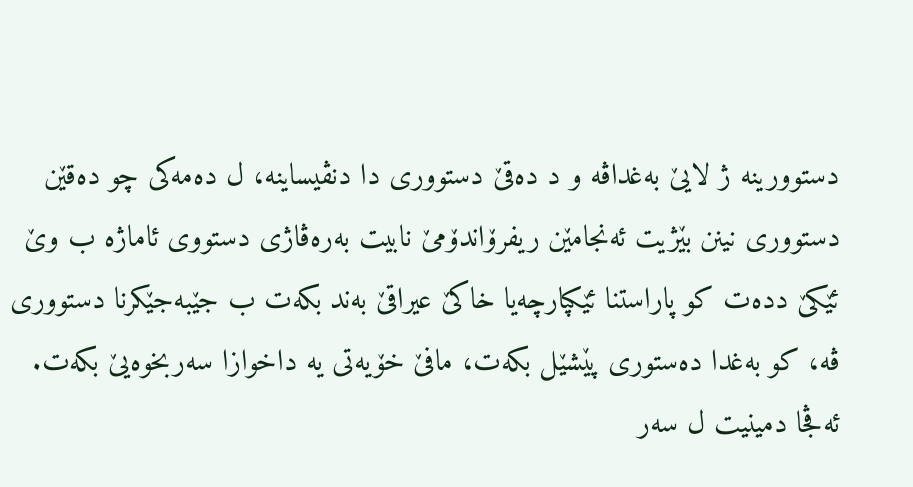دستوورینه‌ ژ لایێ‌ به‌غداڤه‌ و د ده‌قێ‌ دستووری دا دنڤیساینه‌، ل ده‌مه‌كی چو ده‌قێن دستووری نینن بێژیت ئه‌نجامێن ریفرۆاندۆمێ‌ نابیت به‌ره‌ڤاژی دستووی ئاماژه‌ ب وێ‌ ئێكێ‌ دده‌ت كو پاراستنا ئێكپارچه‌یا خاكێ‌ عیراقێ‌ به‌ند بكه‌ت ب جێبه‌جێكرنا دستووری ڤه‌، كو به‌غدا ده‌ستوری پێشێل بكه‌ت، مافێ‌ خۆیه‌تی یه‌ داخوازا سه‌ربخوه‌یێ‌ بكه‌ت.
ئه‌ڤجا دمینیت ل سه‌ر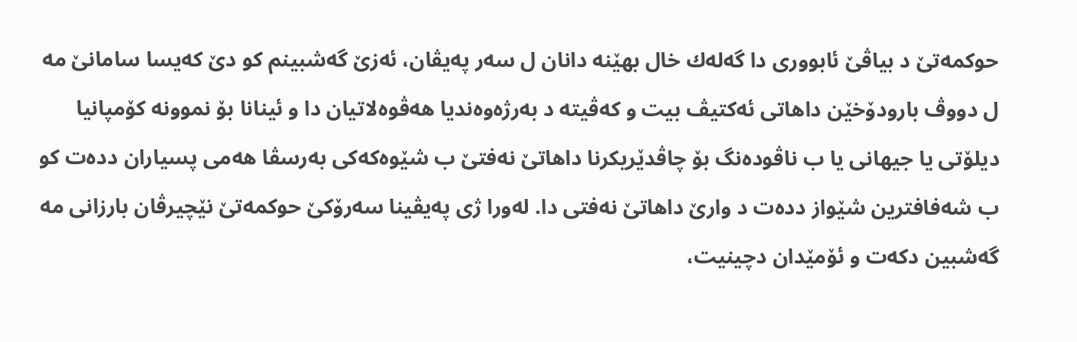حوكمه‌تێ‌ د بیاڤێ‌ ئابووری دا گه‌له‌ك خال بهێنه‌ دانان ل سه‌ر په‌یڤان، ئه‌زێ‌ گه‌شبینم كو دێ‌ كه‌یسا سامانێ‌ مه‌ ل دووڤ بارودۆخێن داهاتی ئه‌كتیڤ بیت و كه‌ڤیته‌ د به‌رژه‌وه‌ندیا هه‌ڤوه‌لاتیان دا و ئینانا بۆ نموونه‌ كۆمپانیا دیلۆتی یا جیهانی یا ب ناڤوده‌نگ بۆ چاڤدێریكرنا داهاتێ‌ نه‌فتێ‌ ب شێوه‌كه‌كی به‌رسڤا هه‌می پسیاران دده‌ت كو ب شه‌فافترین شێواز دده‌ت د وارێ‌ داهاتێ‌ نه‌فتی دا. له‌ورا ژی په‌یڤینا سه‌رۆكێ‌ حوكمه‌تێ‌ نێچیرڤان بارزانی مه‌ گه‌شبین دكه‌ت و ئۆمێدان دچینیت،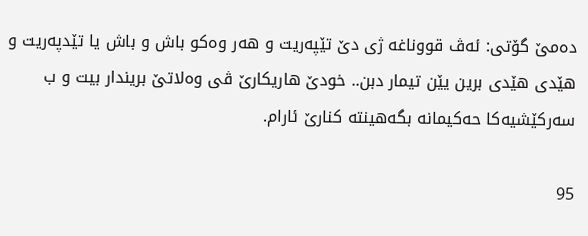ده‌مێ‌ گۆتی: ئه‌ڤ قووناغه‌ ژی دێ‌ تێپه‌ریت و هه‌ر وه‌كو باش و باش یا تێدپه‌ریت و هێدی هێدی برین یێن تیمار دبن.. خودێ‌ هاریكارێ‌ ڤی وه‌لاتێ‌ بریندار بیت و ب سه‌ركێشیه‌كا حه‌كیمانه‌ بگه‌هینته‌ كنارێ‌ ئارام.

95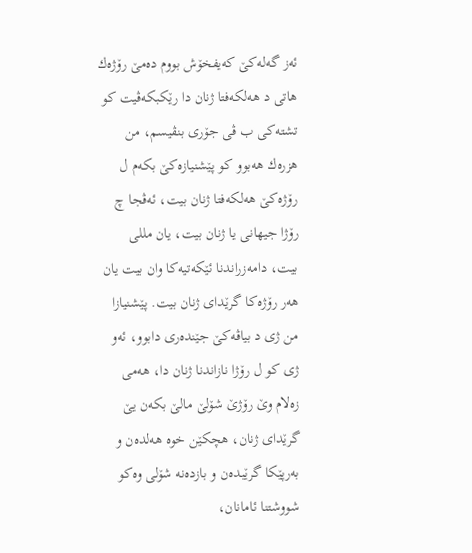ئه‌ز گه‌له‌كێ كه‌یفخۆش بووم ده‌مێ رۆژه‌ك هاتى د هه‌لكه‌فتا ژنان دا رێكبكه‌ڤیت كو تشته‌كى ب ڤى جۆرى بنڤیسم، من هزره‌ك هه‌بوو كو پێشنیازه‌كێ بكه‌م ل رۆژه‌كێ هه‌لكه‌فتا ژنان بیت، ئه‌ڤجا چ رۆژا جیهانى یا ژنان بیت، یان مللى بیت، دامه‌زراندنا ئێكه‌تیه‌كا وان بیت یان هه‌ر رۆژه‌كا گرێداى ژنان بیت. پێشنیازا من ژى د بیاڤه‌كێ جێنده‌رى دابوو، ئه‌و ژى كو ل رۆژا نازاندنا ژنان دا، هه‌مى زه‌لام وێ رۆژێ شۆلێ مالێ بكه‌ن یێ گرێداى ژنان، هچكێن خوه‌ هه‌لده‌ن و به‌رپێكا گرێبده‌ن و بازده‌نه‌ شۆلى وه‌كو شووشتنا ئامانان،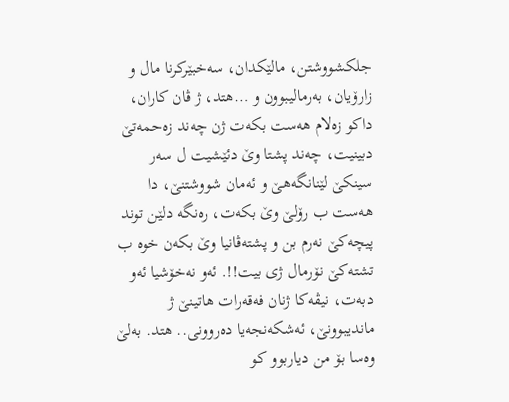جلكشووشتن، مالێكدان، سه‌خبێركرنا مال و زارۆیان، به‌رمالیبوون و …هتد، ژ ڤان كاران، داكو زه‌لام هه‌ست بكه‌ت ژن چه‌ند زه‌حمه‌تێ دبینیت، چه‌ند پشتا وێ دئێشیت ل سه‌ر سینكێ لێنانگه‌هێ و ئه‌مان شووشتنێ، دا هه‌ست ب رۆلێ وێ بكه‌ت، ره‌نگه‌ دلێن توند پیچه‌كێ نه‌رم بن و پشته‌ڤانیا وێ بكه‌ن خوه‌ ب تشته‌كێ نۆرمال ژى بیت!!. ئه‌و نه‌خۆشیا ئه‌و دبه‌ت، نیڤه‌كا ژنان فه‌قه‌رات هاتینێ ژ ماندیبوونێ، ئه‌شكه‌نجه‌یا ده‌روونى.. هتد. به‌لێ وه‌سا بۆ من دیاربوو كو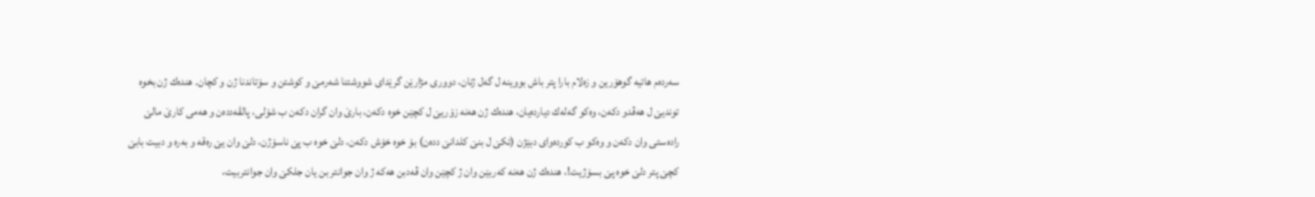سه‌رده‌م هاتیه‌ گوهۆرین و زه‌لام بارا پتر باش بووینه‌ ل گه‌ل ژنان، دوورى مژارێن گرێداى شووشتنا شه‌رمێ و كوشتن و سۆتاندنا ژن و كچان. هنده‌ك ژن بخوه‌ توندیێ ل هه‌ڤدو دكه‌ن، وه‌كو گه‌له‌ك دیارده‌یان، هنده‌ك ژن هه‌نه‌ زۆریێ ل كچێن خوه‌ دكه‌ن، بارێ وان گران دكه‌ن ب شۆلى، پالڤه‌دده‌ن و هه‌مى كارێ مالێ راده‌ستى وان دكه‌ن و وه‌كو ب كورده‌واى دبێژن (تكێ ل بنێ كلدانێ دده‌ن) بۆ خوه‌ خۆش دكه‌ن، دلێ خوه‌ ب پێ ناسۆژن، دلێ وان یێ ره‌قه‌ و به‌ره‌ و دبیت بابێ كچێ پتر دلێ خوه‌ پێ بسۆژیت!، هنده‌ك ژن هه‌نه‌ كه‌ربێن وان ژ كچێن وان ڤه‌دبن هه‌كه‌ ژ وان جوانتر بن یان جلكێ وان جوانتربیت،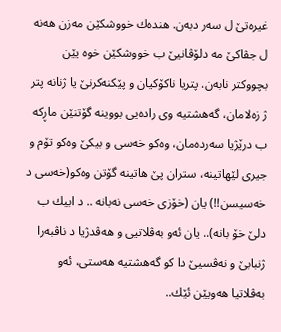غیره‌تێ ل سه‌ر دبه‌ن. هنده‌ك خووشكێن مه‌زن هه‌نه‌ ل جڤاكێ مه‌ دلۆڤانیێ ب خووشكێن خوه‌ یێن بچووكتر نابه‌ن. پتریا ناكۆكیان و پێكنه‌كرنێ یا ژنانه‌ پتر ژ زه‌لامان، گه‌هشتیه‌ وى راده‌یى بووینه‌ گۆتنێن ماڕكه‌ ب درێژیا سه‌رده‌مان، وه‌كو خه‌سى و بیكێ وه‌كو تۆم و جیرى لێهاتینه‌، ستران پێ هاتینه‌ گۆتن وه‌كو(خه‌سى د خه‌سیسن!!) یان (خۆزى خه‌سى نه‌بانه‌ .. د ابیك ب دلێ خۆ بانه‌).. یان ئه‌و به‌ڤلاتیى و هه‌ڤدژیا د ناڤبه‌را ژنبابێ و نه‌ڤسیێ دا كو گه‌هشتیه‌ هه‌ستى، ئه‌و به‌ڤلاتیا هه‌ویێن ئێك..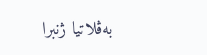به‌ڤلاتیا ژنبرا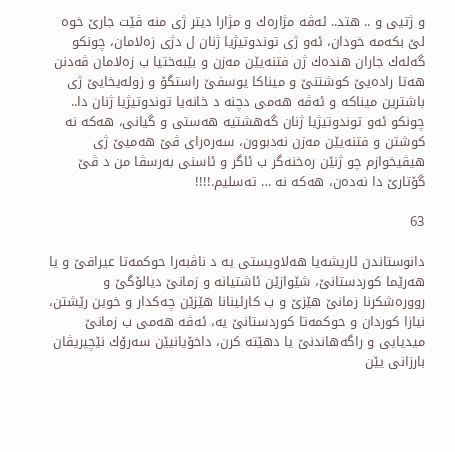و ژتیى و .. هتد.. ئه‌ڤه‌ مژاره‌ك و مژارا دیتر ژى منه‌ ڤێت جارێ خوه‌ لێ بكه‌مه‌ خودان، ئه‌و ژى توندوتیژیا ژنان ل دژى زه‌لامان، چونكو گه‌له‌ك جاران هنده‌ك ژن فتنه‌یێن مه‌زن و بێبه‌ختیا ب زه‌لامان ڤه‌دنن هه‌تا راده‌یێ كوشتنێ و میناكا یوسفێ راستگۆ و زوله‌یخایێ ژى باشترین میناكه‌ و ئه‌ڤه‌ هه‌مى دچنه‌ د خانه‌یا توندوتیژیا ژنان دا.. چونكو ئه‌و توندوتیژیا ژنان گه‌هشتیه‌ هه‌ستى و گیانى، هه‌كه‌ نه‌ كوشتن و فتنه‌یێن مه‌زن نه‌دبوون، سه‌ره‌راى ڤێ هه‌میێ ژى هیڤیخوازم چو ژنێن ره‌خنه‌گر ب ئاگر و ئاسنى به‌رسڤا من د ڤێ گۆتارێ دا نه‌ده‌ن، هه‌كه‌ نه‌ … ته‌سلیم.!!!!

63

دانوستاندن ئاریشه‌یا هه‌لاویستى یه‌ د ناڤبه‌را حوكمه‌تا عیراقێ و یا هه‌رێما كوردستانێ، شێوازێن ئاشتیانه‌ و زمانێ دیالۆگێ و رووره‌شكرنا زمانێ هێزێ و ب كارئینانا هێزێن چه‌كدار و خوین رێشتن، نیازا كوردان و حوكمه‌تا كوردستانێ یه‌، ئه‌ڤه‌ هه‌مى ب زمانێ میدیایى و راگه‌هاندنێ یا دهێته‌ كرن، داخۆیانیێن سه‌رۆك نێچیریڤان بارزانى یێن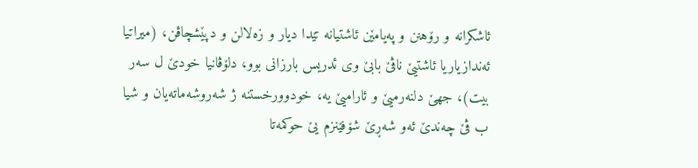ئاشكرانه‌ و رۆهنن و په‌یامێن ئاشتیانه‌ تێدا دیار و زه‌لالن و دپێشچاڤن، (میراتیا ئه‌ندازیاریا ئاشتیێ ناڤێ بابێ وى ئدریس بارزانى بوو، دلۆڤانیا خودێ ل سه‌ر بیت)، جهێ دلنه‌رمیێ و ئارامیێ یه‌، خودوورخستنه‌ ژ شه‌روشه‌ماته‌یان و شیا ب ڤێ چه‌ندێ ئه‌و شه‌ڕێ شۆفێنزم یێ حوكمه‌تا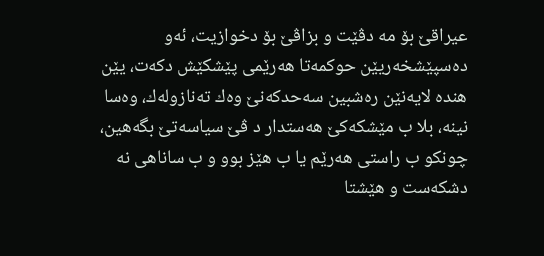عیراقێ بۆ مه‌ دڤێت و بزاڤێ بۆ دخوازیت، ئه‌و ده‌سپێشخه‌ریێن حوكمه‌تا هه‌رێمى پێشكێش دكه‌ت، یێن هنده‌ لایه‌نێن ره‌شبین سه‌حدكه‌نێ وه‌ك ته‌نازوله‌ك، وه‌سا نینه‌، بلا ب مێشكه‌كێ هه‌ستدار د ڤێ سیاسه‌تێ بگه‌هین، چونكو ب راستى هه‌رێم یا ب هێز بوو و ب ساناهى نه‌ دشكه‌ست و هێشتا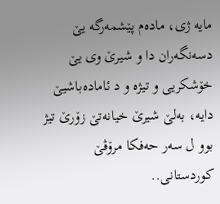مایه‌ ژى، ماده‌م پێشمه‌رگه‌ یێ دسه‌نگه‌ران دا و شیرێ وى یێ خۆشكریى و تیژه‌ و د ئاماده‌باشیێ دایه‌، به‌لێ شیرێ خیانه‌تێ زۆرێ تیژ بوو ل سه‌ر حه‌فكا مرۆڤێ كوردستانى..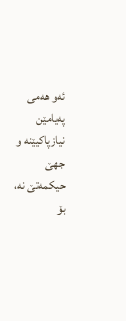ئه‌و هه‌مى په‌یامێن نیازپاكیێنه‌ و جهێ حیكمه‌تێ نه‌، بۆ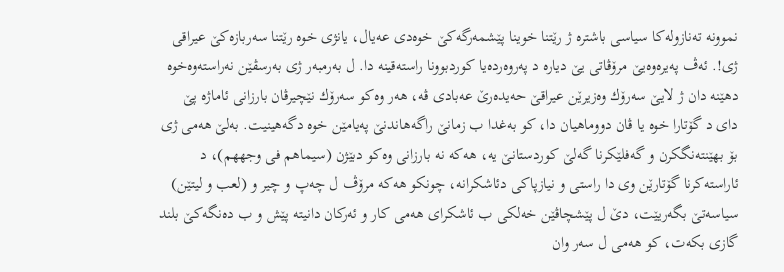نموونه‌ ته‌نازوله‌كا سیاسى باشتره‌ ژ رێتنا خوینا پێشمه‌رگه‌كێ خوه‌دى عه‌یال، یانژى خوه‌ رێتنا سه‌ربازه‌كێ عیراقى ژى!. ئه‌ڤ په‌یره‌وه‌یێ مرۆڤاتى یێ دیاره‌ د په‌روه‌رده‌یا كوردبوونا راسته‌قینه‌ دا. ل به‌رمبه‌ر ژى به‌رسڤێن نه‌راسته‌وه‌خوه‌ دهێنه‌ دان ژ لایێ سه‌رۆك وه‌زیرێن عیراقێ حه‌یده‌رێ عه‌بادى ڤه‌، هه‌ر وه‌كو سه‌رۆك نێچیرڤان بارزانى ئاماژه‌ پێ دای د گۆتارا خوه‌ یا ڤان دووماهیان دا، كو به‌غدا ب زمانێ راگه‌هاندنێ په‌یامێن خوه‌ دگه‌هینیت. به‌لێ هه‌مى ژى بۆ بهێنته‌نگكرن و گه‌فلێكرنا گه‌لێ كوردستانێ یه‌، هه‌كه‌ نه‌ بارزانى وه‌كو دبێژن (سیماهم فی وجههم)، د ئاراسته‌كرنا گۆتارێن وى دا راستی و نیازپاكى دئاشكرانه‌، چونكو هه‌كه‌ مرۆڤ ل چه‌پ و چیر و (لعب و لیتێن) سیاسه‌تێ بگه‌ریێت، دێ ل پێشچاڤێن خه‌لكى ب ئاشكرای هه‌مى كار و ئه‌ركان دانیته‌ پێش و ب ده‌نگه‌كێ بلند گازى بكه‌ت، كو هه‌مى ل سه‌ر وان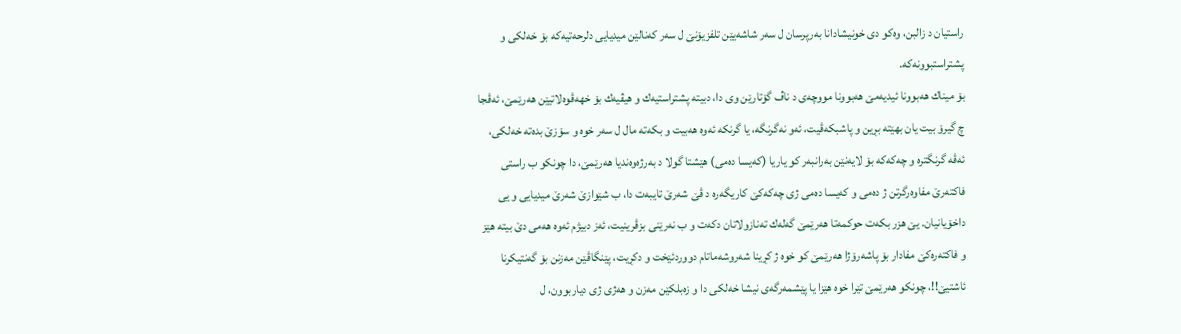راستیان د زالبن، وه‌كو دى خونیشادانا به‌رپرسان ل سه‌ر شاشه‌یێن تلفزیۆنێ ل سه‌ر كه‌نالێن میدیایى دلرحه‌تیه‌كه‌ بۆ خه‌لكى و پشتراستبوونه‌كه‌.
بۆ میناك هه‌بوونا ئیدیه‌مێ هه‌بوونا مووچه‌ى د ناڤ گۆتارێن وى دا، دبیته‌ پشتراستیه‌ك و هیڤیه‌ك بۆ خهه‌ڤوه‌لاتیێن هه‌رێمێ، ئه‌ڤجا چ گیرۆ بیت یان بهێته‌ بڕین و پاشبكه‌ڤیت، ئه‌و نه‌گرنگه‌، یا گرنكه‌ ئه‌وه‌ هه‌بیت و بكه‌ته‌ مال ل سه‌ر خوه‌ و سۆزێ بده‌ته‌ خه‌لكى، ئه‌ڤه‌ گرنگتره‌ و چه‌كه‌كه‌ بۆ لایه‌نێن به‌رانبه‌ر كو یاریا (كه‌یسا ده‌مى) هێشتا گولا د به‌رژه‌وه‌ندیا هه‌رێمێ، دا چونكو ب راستى فاكته‌رێ مفاوه‌رگرتن ژ ده‌مى و كه‌یسا ده‌مى ژى چه‌كه‌كێ كاریگه‌ره‌ د ڤێ شه‌رێ تایبه‌ت دا، ب شێوازێ شه‌رێ میدیایى و یى داخۆیانیان. یێ هزر بكه‌ت حوكمه‌تا هه‌رێمێ گه‌له‌ك ته‌نازولاتان دكه‌ت و ب نه‌رێنى بزڤرینیت، ئه‌ز دبیژم ئه‌وه‌ هه‌مى دێ بیته‌ هێز و فاكته‌ره‌كێ مفادار بۆ پاشه‌رۆژا هه‌رێمێ كو خوه‌ ژ كڕینا شه‌روشه‌ماتام دووردئێخت و دكڕیت، پێنگاڤێن مه‌زنن بۆ گه‌نتیكرنا ئاشتیێ!!، چونكو هه‌رێمێ تێرا خوه‌ هێزا یا پێشمه‌رگه‌ى نیشا خه‌لكى دا و زه‌بلكێن مه‌زن و هه‌ژى ژى دیاربوون، ل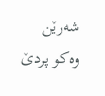شه‌رێن وه‌كو پردێ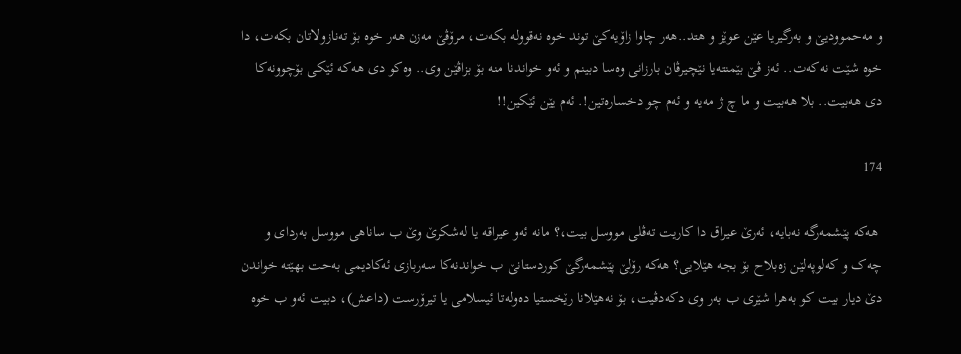و مه‌حموودیێ و به‌رگیریا عێن عوێز و هتد..هه‌ر چاوا زاۆیه‌كێ توند خوه‌ نه‌قووله‌ بكه‌ت، مرۆڤێ مه‌زن هه‌ر خوه‌ بۆ ته‌نازولاتان بكه‌ت، دا خوه‌ شێت نه‌كه‌ت.. ئه‌ز ڤێ بێمنته‌یا نێچیرڤان بارزانى وه‌سا دبینم و ئه‌و خواندنا منه‌ بۆ بزاڤێن وى.. وه‌كو دى هه‌كه‌ ئێكى بۆچوونه‌كا دى هه‌بیت.. بلا هه‌بیت و ما چ ژ مه‌یه‌ و ئه‌م چو دخساره‌تین!. ئه‌م یێن ئێكین!!

174

 ھەکە پێشمەرگە نەبایە، ئەرێ عیراق دا کاریت تەڤلی مووسل بیت،؟ مانە ئەو عیراقە یا لەشکرێ وێ ب ساناھی مووسل بەردای و چەک و کەلوپەلێن زەبلاح بۆ بجە ھێلایی؟ ھەکە رۆلێ پێشمەرگێ کوردستانێ ب خواندنەکا سەربازی ئەکادیمی بەحت بھێتە خواندن دێ دیار بیت کو بەھرا شێری ب بەر وی دکەدڤیت، بۆ نەھێلانا رێخستیا دەولەتا ئیسلامی یا تیرۆرست (داعش)، دبیت ئەو ب خوە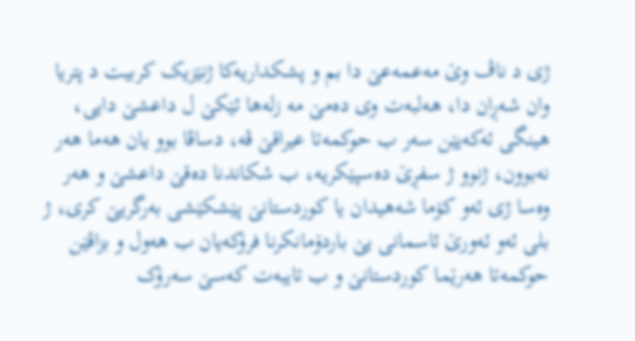ژی د ناڤ وێ مەعمەعێ دا بم و پشکداریەکا ژنێزیک کربیت د پتریا وان شەڕان دا، ھەلبەت وی دەمێ مە زلەھا ئێکێ ل داعشێ دایی، ھینگی ئەکەیێن سەر ب حوکمەتا عیراقێ ڤە، دساڤا بوو یان ھەما ھەر نەبوون، ژنوو ژ سفڕێ دەسپێکریە، ب شکاندنا دەقێ داعشێ و ھەر وەسا ژی ئەو کۆما شەھیدان یا کوردستانێ پێشکێشی بەرگریێ کری، ژ بلی ئەو ئەورێ ئاسمانی یێ باردۆمانکرنا فرۆکەیان ب ھەول و بزاڤێن حوکمەتا ھەرێما کوردستانێ و ب تایبەت کەسێ سەرۆک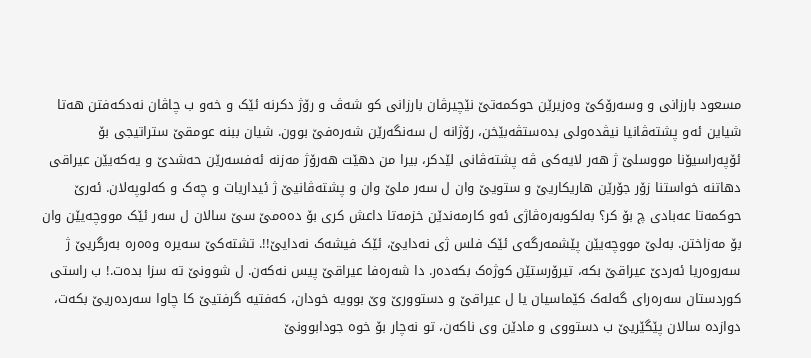مسعود بارزانی و وسەرۆکێ وەزیرێن حوکمەتێ نێچیرڤان بارزانی کو شەڤ و رۆژ دکرنە ئێک و خەو ب چاڤان نەدکەفتن ھەتا شیاین ئەو پشتەڤانیا نیڤدەولی بدەستڤەبێخن، رۆژانە ل سەنگەرێن شەرەفێ بوون. شیان ببنە عومقێ ستراتیجی بۆ ئۆپەراسیۆنا مووسلێ ژ ھەر لایەکی ڤە پشتەڤانی لێدکر، بیرا من دھێت ھەرۆژ مەزنە ئەفسەرێن حەشدێ و یەکەیێن عیراقی دھاتنە خواستنا زۆر جۆرێن ھاریکاریێ و ستویێ وان ل سەر ملێ وان و پشتەڤانیێ ژ ئیداریات و چەک و کەلوپەلان. ئەرێ حوکمەتا عەبادی چ بۆ کر؟ بەلکوبەرەڤاژی ئەو کارمەندێن خزمەتا داعش کری بۆ دەەمێ سێ سالان ل سەر ئێک مووچەیێن وان بۆ مەزاختن. بەلێ مووچەیێن پێشمەرگەی ئێک فلس ژی نەدایێ، ئێک فیشەک نەدایێ!!. تشتەکێ سەیرە وەەرە بەرگریێ ژ سەروەریا ئەردێ عیراقێ بکە، تیرۆرستێن کوژەک بکەدەر. دا شەرەفا عیراقێ پیس نەکەن. ل شوونێ تە سزا بدەت.! ب راستی کوردستان سەرەرای گەلەک کێماسیان یا ل عیراقێ و دستوورێ وێ بوویە خودان، کەفتیە گرفتیێ کا چاوا سەردەریێ بکەت، دوازدە سالان پێگێریێ ب دستووی و مادێن وی ناکەن، تو نەچار بۆ خوە جودابوونێ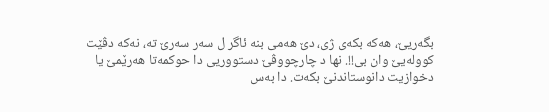بگەریێ، ھەکە بکەی ژی، دێ ھەمی بنە ئاگر ل سەر سەرێ تە، نەکە دڤێت کوولەیێ وان بی!!. نھا د چارچووڤێ دستووریی دا حوکمەتا ھەرێمێ یا دخوازیت دانوستاندنێ بکەت. دا بەس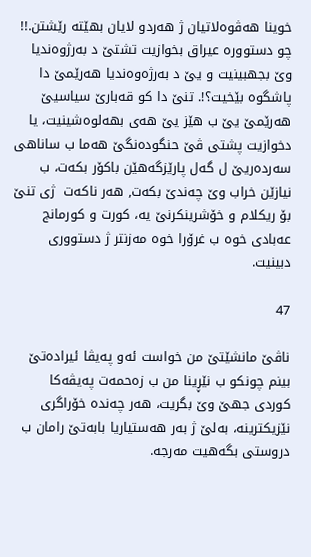خوینا ھەڤوەلاتیان ژ ھەردو لایان بھێتە رێشتن.!! چو دستوورە عیراق بخوازیت تشتێ د بەرژوەندیا وێ بجھبینیت و یێ د بەرژەوەندیا ھەرێمێ دا پاشگوە بێخیت؟!. تنێ دا کو قەبارێ سیاسیێ ھەرێمێ یێ ب ھێز یێ ھەی بھەلوەشینیت، یا دخوازیت پشتی ڤێ حنگودەنگێ ھەما ب ساناھی سەردەریێ ل گەل پارێزگەھێن باکۆر بکەت، ب نیازێن خراب وێ چەندێ بکەت, ھەر ناکەت  ژی تنێ بۆ ریکلام و خۆشرینکرنێ یە، کورت و کورمانج عەبادی خوە ب غرۆرا خوە مەزنتر ژ دستووری دبینیت.

47

ناڤێ مانشێتێ من خواست ئه‌و په‌یڤا ئیراده‌تێ بینم چونكو ب نێڕینا من ب زه‌حمه‌ت په‌یڤه‌كا كوردى جهێ وێ بگریت، هه‌ر چه‌نده‌ خۆراگرى نێزیكترینه‌، به‌لێ ژ به‌ر هه‌ستیاریا بابه‌تێ رامان ب دروستى بگه‌هیت مه‌رجه‌.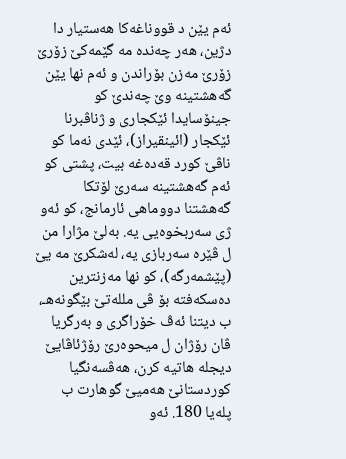ئه‌م یێن د قووناغه‌كا هه‌ستیار دا دژین، هه‌ر چه‌نده‌ مه‌ گێمه‌كێ زۆرێ زۆرێ مه‌زن بۆراندن و ئه‌م نها یێن گه‌هشتینه‌ وێ چه‌ندێ كو جینۆسایدا ئێكجارى و ژناڤبرنا ئێكجار (ائینقیراز)، ئێدى نه‌ما كو ناڤێ كورد قه‌ده‌غه‌ بیت، پشتى كو ئه‌م گه‌هشتینه‌ سه‌رێ لۆتكا گه‌هشتنا دووماهى ئارمانج، كو ئه‌و ژى سه‌ربخوه‌یى یه‌. به‌لێ مژارا من ل ڤێره‌ سه‌ربازى یه‌، له‌شكرێ مه‌ یێ (پێشمه‌رگه‌)، كو نها مه‌زنترین ده‌سكه‌فته‌ بۆ ڤى ملله‌تێ بێگونه‌هـ، ب دیتنا ئه‌ڤ خۆراگرى و به‌رگریا ڤان رۆژان ل میحوه‌رێ رۆژئاڤایێ دیجله‌ هاتیه‌ كرن، هه‌ڤسه‌نگیا كوردستانێ هه‌میێ گوهارت ب پله‌یا 180. ئه‌و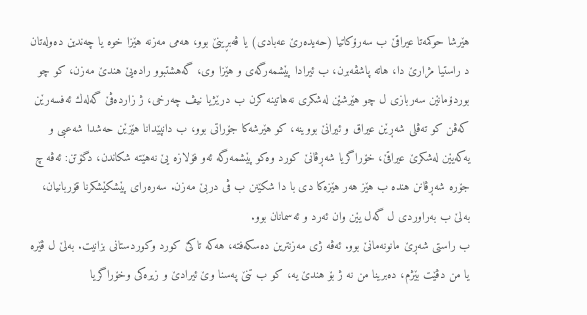هێرشا حوكمه‌تا عیراقێ ب سه‌رۆكاتیا (حه‌یده‌رێ عه‌بادى) یا ڤه‌بڕینێ بوو، هه‌مى مه‌زنه‌ هێزا خوه‌ یا چه‌ندین ده‌وله‌تان د راستیا مژارێ دا، هاته‌ پاشڤه‌برن، ب ئیرادا پێشمه‌رگه‌ى و هێزا وى، گه‌هشتبوو راده‌یێ هندێ مه‌زن، كو چو بوردۆمانێن سه‌ربازى ل چو هێرشێن له‌شكرى نه‌هاتینه‌ كرن ب درێژیا نیڤ چه‌رخى، ژ زارده‌ڤێ گه‌له‌ك ئه‌فسه‌رێن كه‌ڤن كو ته‌ڤلى شه‌ڕێن عیراق و ئیرانێ بووینه‌، كو هێرشه‌كا جۆراتى بوو، ب دانپێدانا هێزێن حه‌شدا شه‌عبی و یه‌كه‌یێن له‌شكرێ عیراقێ، خۆراگریا شه‌ڕڤانێ كورد وه‌كو پێشمه‌رگه‌ ئه‌و فۆلازه‌ یێ نه‌هێته‌ شكاندن، دگۆتن: ئه‌ڤه‌ چ جۆره‌ شه‌ڕڤانن هنده‌ ب هێز هه‌ر هێزه‌كا دى با دا شكێنن ب ڤى دربێ مه‌زن. سه‌ره‌راى پێشكێشكرنا قۆربانیان، به‌لێ ب به‌راوردى ل گه‌ل یێن وان ئه‌رد و ئه‌سمانان بوو.
ب راستى شه‌ڕێ مانونه‌مانێ بوو. ئه‌ڤه‌ ژى مه‌زنترین ده‌سكه‌فته‌، هه‌كه‌ تاكێ كورد وكوردستانى بزانیت. به‌لێ ل ڤێره‌ یا من دڤێت بێژم، ده‌برینا من نه‌ ژ بۆ هندێ یه‌، كو ب تنێ په‌سنا وێ ئیرادێ و زیره‌كی وخۆراگریا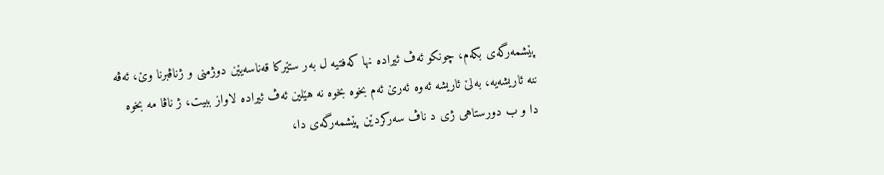پێشمه‌رگه‌ى بكه‌م، چونكو ئه‌ڤ ئیراده‌ نها كه‌فتیه‌ ل به‌ر ستێركا قه‌ناسه‌یێن دوژمنى و ژناڤبرنا وێ، ئه‌ڤه‌ ننه‌ ئاریشه‌یه‌، به‌لێ ئاریشه‌ ئه‌وه‌ ئه‌رێ ئه‌م بخوه‌ بخوه‌ نه‌ هێلین ئه‌ڤ ئیراده‌ لاواز ببیت، ژ ناڤا مه‌ بخوه‌ دا و ب دورستاهى ژى د ناڤ سه‌ركردێن پێشمه‌رگه‌ى دا،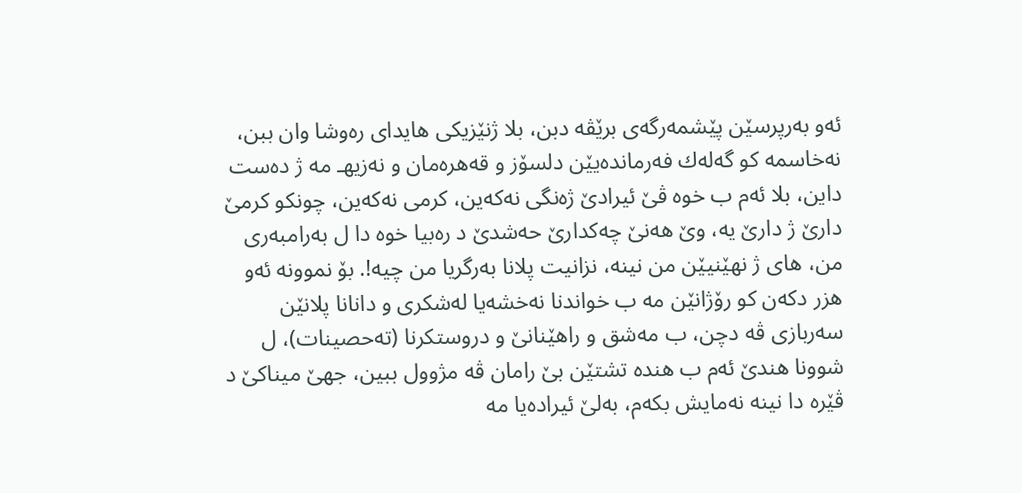ئه‌و به‌رپرسێن پێشمه‌رگه‌ى برێڤه‌ دبن، بلا ژنێزیكى هایداى ره‌وشا وان ببن، نه‌خاسمه‌ كو گه‌له‌ك فه‌رمانده‌یێن دلسۆز و قه‌هره‌مان و نه‌زیهـ مه‌ ژ ده‌ست داین، بلا ئه‌م ب خوه‌ ڤێ ئیرادێ ژه‌نگى نه‌كه‌ین، كرمى نه‌كه‌ین، چونكو كرمێ دارێ ژ دارێ یه‌، وێ هه‌نێ چه‌كدارێ حه‌شدێ د ره‌بیا خوه‌ دا ل به‌رامبه‌رى من، های ژ نهێنیێن من نینه‌، نزانیت پلانا به‌رگریا من چیه‌!. بۆ نموونه‌ ئه‌و هزر دكه‌ن كو رۆژانێن مه‌ ب خواندنا نه‌خشه‌یا له‌شكرى و دانانا پلانێن سه‌ربازى ڤه‌ دچن، ب مه‌شق و راهێنانێ و دروستكرنا (ته‌حصینات)، ل شوونا هندێ ئه‌م ب هنده‌ تشتێن بێ رامان ڤه‌ مژوول ببین، جهێ میناكێ د ڤێره‌ دا نینه‌ نه‌مایش بكه‌م، به‌لێ ئیراده‌یا مه‌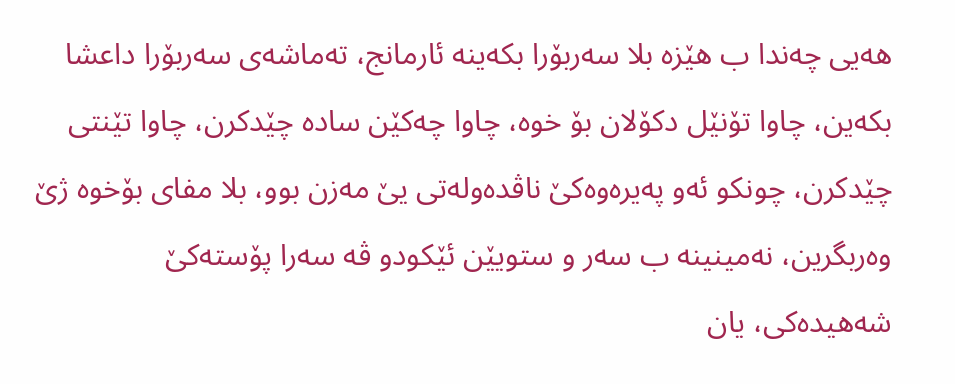هه‌یى چه‌ندا ب هێزه‌ بلا سه‌ربۆرا بكه‌ینه‌ ئارمانج، ته‌ماشه‌ى سه‌ربۆرا داعشا بكه‌ین، چاوا تۆنێل دكۆلان بۆ خوه‌، چاوا چه‌كێن ساده‌ چێدكرن، چاوا تێنتى چێدكرن، چونكو ئه‌و په‌یره‌وه‌كێ ناڤده‌وله‌تى یێ مه‌زن بوو، بلا مفای بۆخوه‌ ژێ وه‌ربگرین، نه‌مینینه‌ ب سه‌ر و ستویێن ئێكودو ڤه‌ سه‌را پۆسته‌كێ شه‌هیده‌كى، یان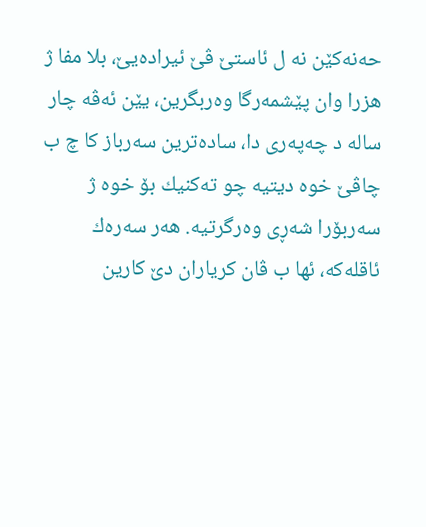حه‌نه‌كێن نه‌ ل ئاستێ ڤێ ئیراده‌یێ، بلا مفا ژ هزرا وان پێشمه‌رگا وه‌ربگرین، یێن ئه‌ڤه‌ چار ساله‌ د چه‌په‌رى دا، ساده‌ترین سه‌رباز كا چ ب چاڤێ خوه‌ دیتیه‌ چو ته‌كنیك بۆ خوه‌ ژ سه‌ربۆرا شه‌ڕى وه‌رگرتیه‌. هه‌ر سه‌ره‌ك ئاقله‌كه‌، ئها ب ڤان كریاران دێ كارین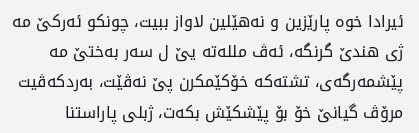ئیرادا خوه‌ پارێزین و نه‌هێلین لاواز ببیت، چونكو ئه‌ركێ مه‌ ژى هندێ گرنگه‌، ئه‌ڤ ملله‌ته‌ یێ ل سه‌ر به‌ختێ مه‌ پێشمه‌رگه‌ى، تشته‌كه‌ خۆكێمكرن پێ نه‌ڤێت، به‌ردكه‌ڤیت مرۆڤ گیانێ خۆ بۆ پێشكێش بكه‌ت، ژبلى پاراستنا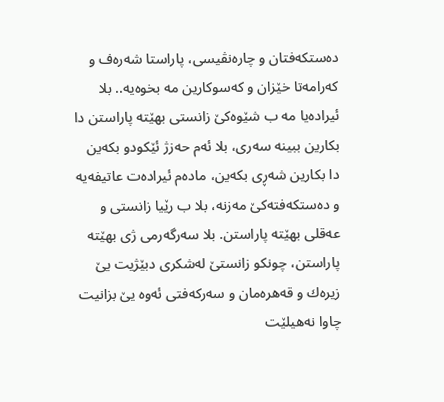ده‌ستكه‌فتان و چاره‌نڤیسى، پاراستا شه‌ره‌ف و كه‌رامه‌تا خێزان و كه‌سوكارین مه‌ بخوه‌یه‌.. بلا ئیراده‌یا مه‌ ب شێوه‌كێ زانستى بهێته‌ پاراستن دا بكارین ببینه‌ سه‌رى، بلا ئه‌م حه‌زژ ئێكودو بكه‌ین دا بكارین شه‌ڕى بكه‌ین، ماده‌م ئیراده‌ت عاتیفه‌یه‌ و ده‌ستكه‌فته‌كێ مه‌زنه‌، بلا ب رێیا زانستى و عه‌قلى بهێته‌ پاراستن. بلا سه‌رگه‌رمى ژى بهێته‌ پاراستن، چونكو زانستێ له‌شكرى دبێژیت یێ زیره‌ك و قه‌هره‌مان و سه‌ركه‌فتى ئه‌وه‌ یێ بزانیت چاوا نه‌هیلێت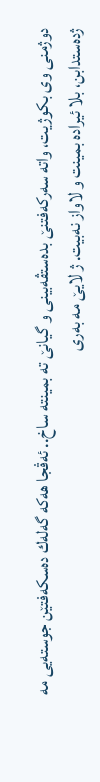دوژمنى وى بكوژیت، واته‌ سه‌ركه‌فتنێ بده‌ستڤه‌بینى و گیانێ ته‌ بمینته‌ ساخ.. ئه‌ڤجا هه‌كه‌ گه‌له‌ك ده‌سكه‌فتێن جوسته‌یى مه‌ ژده‌ستدابن، بلا ئیراده‌ بمینت و لاواز نه‌بیت. ژ لایێ مه‌ به‌رى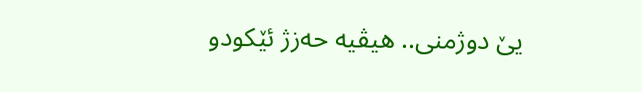یێ دوژمنى.. هیڤیه‌ حه‌زژ ئێكودو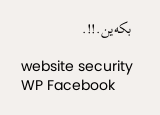بكه‌ین.!!.

website security
WP Facebook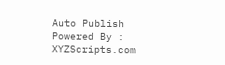Auto Publish Powered By : XYZScripts.com